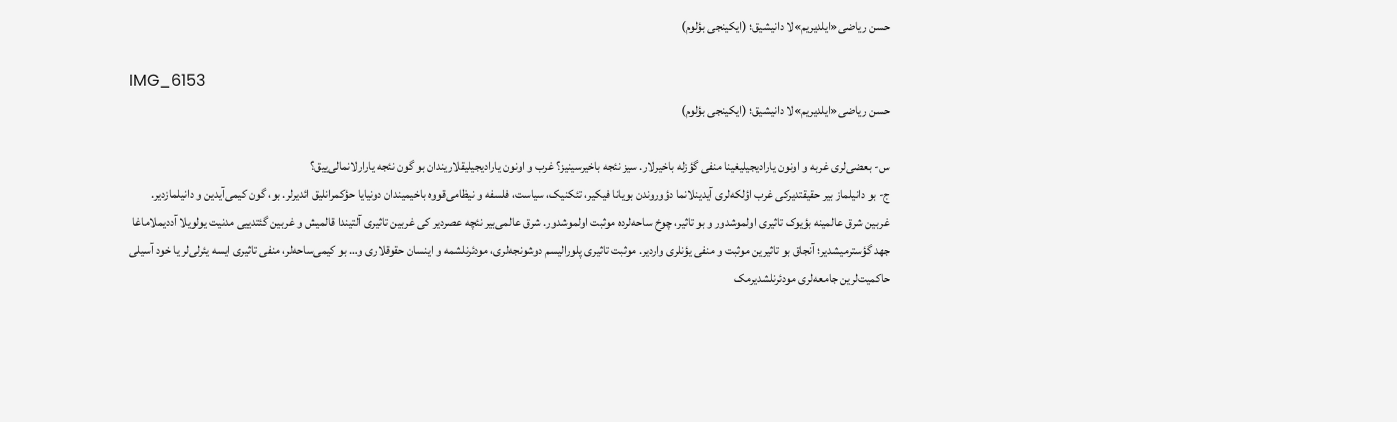حسن ریاضی«ایلدیریم»لا دانیشیق؛ (ایکینجی بؤلوم)

IMG_6153
حسن ریاضی«ایلدیریم»لا دانیشیق؛ (ایکینجی بؤلوم)

س- بعضی‌لری غربه و اونون یارادیجیلیغینا منفی گؤز‌له باخیرلار. سیز نئجه باخیرسینیز؟ غرب و اونون یارادیجیلیقلاریندان بو گون نئجه یارارلانمالی‌ییق؟
ج- بو دانیلماز بیر حقیقتدیرکی غرب اؤلکه‌لری آیدینلانما دؤوروندن بویانا فیکیر، تئکنیک، ‌سیاست، فلسفه و نیظامی‌قووه باخیمیندان دونیایا حؤکمرانلیق ائدیرلر. بو، گون کیمی‌آیدین و دانیلمازدیر. غربین شرق عالمینه بؤیوک تاثیری اولموشدور و بو تاثیر، چوخ ساحه‌‌لرده موثبت اولموشدور. شرق عالمی‌بیر نئچه عصر‌دیر کی غربین تاثیری آلتیندا قالمیش و غربین گئتدییی مدنیت یولویلا آددیملاماغا جهد گؤسترمیشدیر؛ آنجاق بو تاثیرین موثبت و منفی یؤنلری واردیر. موثبت تاثیری پلورالیسم دوشونجه‌لری، مودئرنلشمه و اینسان حقوقلاری و… بو کیمی‌ساحه‌‌لر، منفی تاثیری ایسه یئرلی‌لر یا خود آسیلی حاکمیت‌لرین جامعه‌‌لری مودئرنلشدیرمک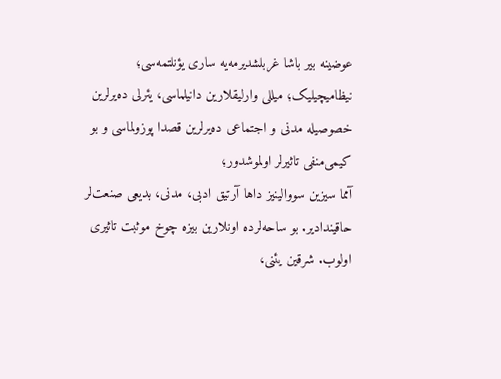عوضینه بیر باشا غربلشدیرمه‌یه ساری یؤنلتمه‌سی؛ نیظامیچیلیک؛ میللی وارلیقلارین دانیلماسی، یئرلی ده‌یرلرین خصوصیله مدنی و اجتماعی ده‌یرلرین قصدا پوزولماسی و بو کیمی‌منفی تاثیرلر اولموشدور؛
آمما‌ سیزین سووالینیز داها آرتیق ادبی، مدنی، بدیعی صنعت‌لر حاقیندادیر. بو ساحه‌‌لرده اونلارین بیزه چوخ موثبت تاثیری اولوب. شرقین یئنی،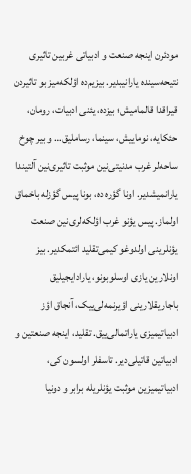مودئرن اینجه صنعت و ادبیاتی غربین تاثیری نتیحه‌‌سینده یارانیبدیر. بیزیم‌ده اؤلکه‌‌میز بو تاثیردن قیراقدا قالمامیش؛ بیزده، یئنی ادبیات، رومان، حئکایه، نوماییش، سینما، رساملیق… و بیر چوخ ساحه‌‌لر غرب مدنیتی‌نین موثبت تاثیری‌نین آلتیندا یارانمیشدیر. اونا گؤره ده، بونا پیس گؤزله باخماق اولماز. پیس یؤنو غرب اؤلکه‌‌‌لری‌نین صنعت یؤنلرینی اولدوغو کیمی‌تقلید ائتمکدیر. بیز اونلارین یازی اوسلوبونو، یارادایجیلیق باجاریقلارینی اؤیرنمه‌لی‌ییک، آنجاق اؤز ادبیاتیمیزی یاراتمالی‌ییق. تقلید، اینجه صنعتین و ادبیاتین قاتیلی‌دیر. تاسفلر اولسون کی، ادبیاتیمیزین موثبت یؤنلریله برابر و دونیا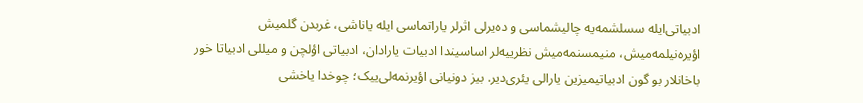ادبیاتی‌ایله سسلشمه‌یه چالیشماسی و ده‌یرلی‌ اثرلر یاراتماسی ایله یاناشی، غربدن گلمیش اؤیره‌نیلمه‌میش، منیمسنمه‌میش نظرییه‌‌لر اساسیندا ادبیات یارادان، ادبیاتی اؤلچن و میللی ادبیاتا خور باخانلار بو گون ادبیاتیمیزین یارالی یئری‌دیر. بیز دونیانی اؤیرنمه‌لی‌ییک؛ چوخدا یاخشی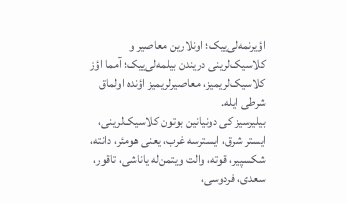اؤیرنمه‌لی‌ییک؛ اونلارین معاصیر و کلاسیک‌لرینی دریندن بیلمه‌لی‌ییک؛ آمما اؤز کلاسیک‌لریمیز، معاصیر‌لریمیز اؤنده اولماق شرطی ایله.
بیلیرسیز کی دونیانین بوتون کلاسیک‌لرینی، ایستر شرق، ایسترسه غرب، یعنی هومئر، دانته، شکسپیر، قوته، والت ویتمن‌له یاناشی، تاقور، سعدی، فردوسی،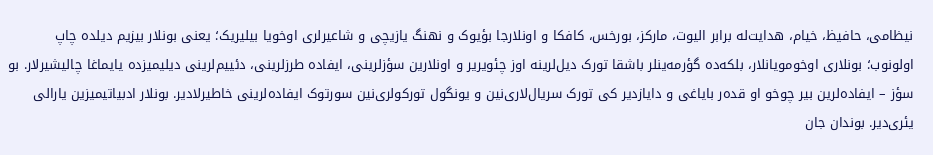نیظامی، حافیظ، خیام، هدایت‌له برابر الیوت، مارکز، بورخس، کافکا و اونلارجا بؤیوک و نهنگ یازیچی و‌ شاعیرلری اوخویا بیلیریک؛ یعنی بونلار بیزیم دیلده چاپ اولونوب؛ بونلاری اوخومویانلار، بلکه‌ده گؤرمه‌ینلر باشقا تورک دیل‌لرینه اوز چئویریر و اونلارین سؤز‌لرینی، ایفاده طرز‌لرینی، دئییم‌لرینی دیلیمیزده یایماغا چالیشیرلار. بو سؤز – ایفاده‌‌لرین بیر چوخو او قده‌ر بایاغی و دایازدیر کی تورک سریال‌لاری‌نین و یونگول تورکو‌لری‌نین سورتوک ایفاده‌‌لرینی خاطیرلادیر. بونلار ادبیاتیمیزین یارالی یئری‌دیر. بوندان جان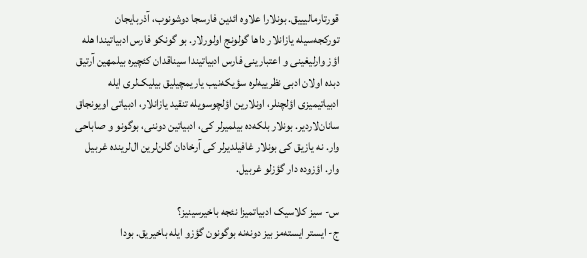قورتارمالیییق. بونلارا علاوه ائدین فارسجا دوشونوب، آذربایجان تورکجه‌سیله یازانلار داها گولونج اولورلار. بو گونکو فارس ادبیاتیندا هله اؤز وارلیغینی و اعتبارینی فارس ادبیاتیندا سیناقدان کئچیره بیلمهین آرتیق دبده اولان ادبی نظرییه‌لره سؤیکه‌نیب یاریمچیلیق بیلیک‌لری ایله ادبیاتیمیزی اؤلچنلر، اونلارین اؤلچوسویله تنقید یازانلار، ادبیاتی اویونجاق سانان‌لاردیر. بونلار بلکه‌ده بیلمیرلر کی، ادبیاتین دوننی، بوگونو و صاباحی وار. نه یازیق کی بونلار غافیلدیرلر کی آرخادان گلن‌لرین ال‌لرینده غربیل وار. اؤزوده دار گؤزلو غربیل.

س- سیز کلاسیک ادبیاتمیزا نئجه باخیر‌سینیز؟
ج- ایستر ایسته‌مز بیز دونه‌نه بوگونون گؤزو ایله باخیریق. بودا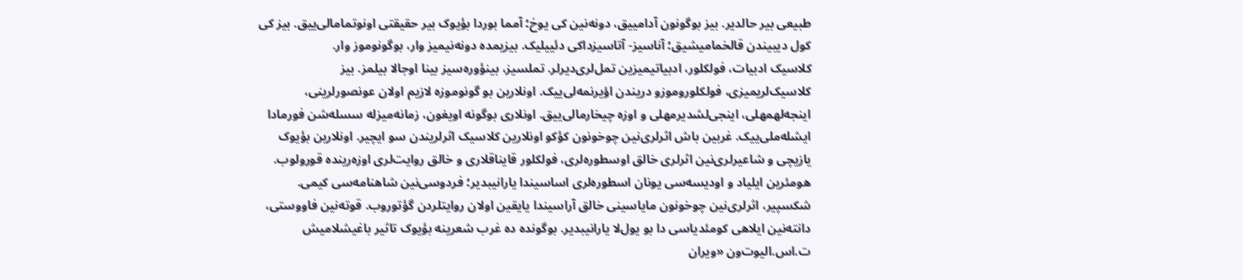طبیعی بیر حالدیر. بیز بوگونون آدامییق، دونه‌نین کی یوخ؛ آمما بوردا بؤیوک بیر حقیقتی اونوتمامالی‌ییق. بیز کی کول دیبیندن قالخمامیشیق؛ آناسیز- آتاسیزداکی دئییلیک. بیزیمده دونه‌نیمیز وار، بوگونوموز وار.
کلاسیک ادبیات، فولکلور، ادبیاتیمیزین تمل‌لری‌دیرلر. تملسیز، ‌بینؤوره‌سیز بینا اوجالا بیلمز. بیز کلاسیک‌لریمیزی، فولکلوروموزو دریندن اؤیرنمه‌لی‌ییک. اونلارین بو گونوموزه لازیم اولان عونصور‌لرینی، اینجه‌لهمهلی، اینجی‌لشدیرمهلی و اوزه چیخارمالی‌ییق. اونلاری بوگونه اویغون، زمانه‌میزله سسله‌شن فورمادا ایشله‌ملی‌ییک. غربین باش اثر‌لری‌نین چوخونون کؤکو اونلارین کلاسیک اثر‌لریندن سو ایچیر. اونلارین بؤیوک یازیچی‌ و شاعیرلری‌نین اثرلری خالق اوسطوره‌لری، فولکلور قایناقلاری و خالق روایت‌لری اوزه‌رینده قورولوب. هومئرین ایلیاد و اودیسه‌سی یونان اسطوره‌لری اساسیندا یارانیبدیر؛ فردوسی‌نین شاهنامه‌سی کیمی. شکسپیر، اثر‌لری‌نین چوخونون مایاسینی خالق آراسیندا یایقین اولان روایتلردن گؤتوروب. قوته‌نین فاووستی، دانته‌نین ایلاهی کومئدیاسی دا بو یول‌لا یارانیبدیر. بوگونده ده غرب شعرینه بؤیوک تاثیر باغیشلامیش ت.اس.الیوت‌ون «ویران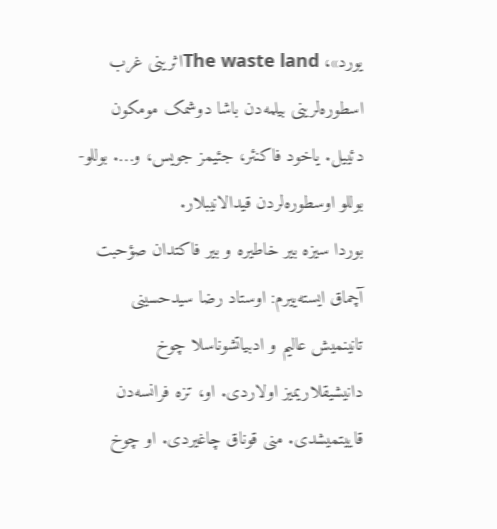یورد»، The waste landاثرینی غرب اسطوره‌‌‌لرینی بیلمه‌دن باشا دوشمک مومکون دئییل. یاخود فاکنئر، جئیمز جویس، و…. بوللو- بوللو اوسطوره‌لردن قیدالانیبلار.
بوردا‌ سیزه بیر خاطیره و بیر فاکتدان صؤحبت آچماق ایسته‌ییرم: اوستاد رضا‌ سیدحسینی تانینمیش عالیم و ادبیاتشوناسلا چوخ دانیشیقلاریمیز اولاردی. او، تزه فرانسه‌دن قاییتمیشدی. منی قوناق چاغیردی. او چوخ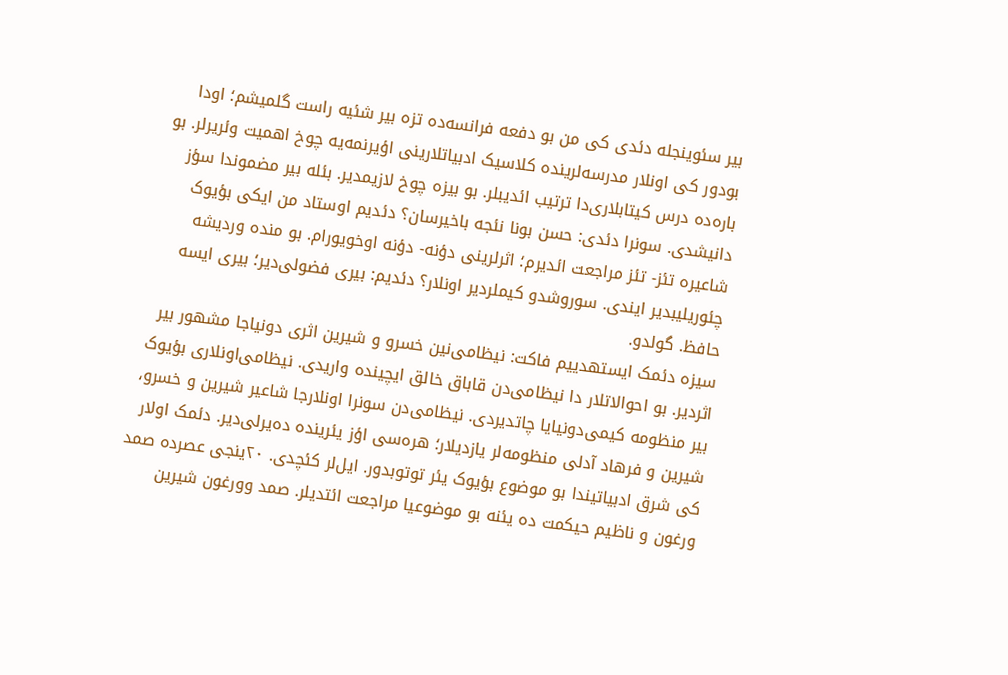بیر سئوینجله دئدی کی من بو دفعه فرانسه‌ده تزه بیر شئیه راست گلمیشم؛ اودا بودور کی اونلار مدرسه‌‌لرینده کلاسیک ادبیاتلارینی اؤیرنمه‌یه چوخ اهمیت وئریرلر. بو باره‌ده درس کیتابلاری‌دا ترتیب ائدیبلر. بو بیزه چوخ لازیمدیر. بئله بیر مضموندا سؤز دانیشدی. سونرا دئدی: حسن بونا نئجه باخیرسان؟ دئدیم اوستاد من ایکی بؤیوک شاعیره تئز- تئز مراجعت ائدیرم؛ اثر‌لرینی دؤنه- دؤنه اوخویورام. بو منده وردیشه چئوریلیبدیر ایندی. سوروشدو کیملردیر اونلار؟ دئدیم: بیری فضولی‌دیر؛ بیری ایسه حافظ‌. گولدو.
سیزه دئمک ایستهدییم فاکت: نیظامی‌نین خسرو و شیرین اثری دونیاجا مشهور بیر اثردیر. بو احوالاتلار دا نیظامی‌دن قاباق خالق ایچینده واریدی. نیظامی‌اونلاری بؤیوک بیر منظومه کیمی‌دونیایا چاتدیردی. نیظامی‌دن سونرا اونلارجا شاعیر شیرین و خسرو، شیرین و فرهاد آدلی منظومه‌لر یازدیلار؛ هره‌سی اؤز یئرینده ده‌یرلی‌‌دیر. دئمک اولار کی شرق ادبیاتیندا بو موضوع بؤیوک یئر توتوبدور. ایل‌لر کئچدی. ۲۰ینجی عصرده صمد ورغون و ناظیم حیکمت ده یئنه بو موضوعیا مراجعت ائتدیلر. صمد وورغون شیرین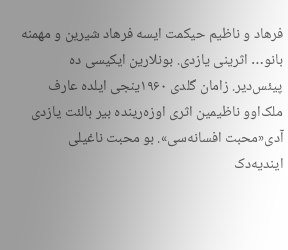فرهاد و ناظیم حیکمت ایسه فرهاد شیرین و مهمنه بانو… اثرینی یازدی. بونلارین ایکیسی ده پیئس‌دیر. زامان گلدی ۱۹۶۰ینجی ایلده عارف ملک‌اوو ناظیمین اثری اوزه‌رینده بیر بالئت یازدی آدی«محبت افسانه‌سی». بو محبت ناغیلی ایندیه‌دک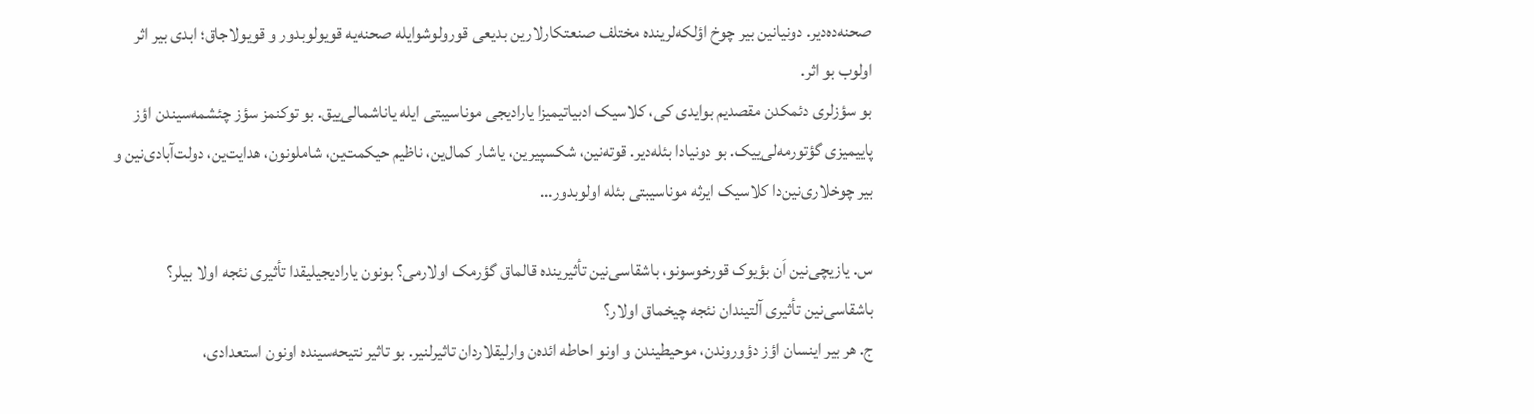صحنه‌‌ده‌دیر. دونیانین بیر چوخ اؤلکه‌‌‌لرینده مختلف صنعتکارلارین بدیعی قورولوشوایله صحنه‌یه قویولوبدور و قویولاجاق؛ ابدی بیر اثر اولوب بو اثر.
بو سؤزلری دئمکدن مقصدیم بوایدی کی، کلاسیک ادبیاتیمیزا یارادیجی موناسیبتی ایله یاناشمالی‌ییق. بو توکنمز سؤز چئشمه‌سیندن اؤز پاییمیزی گؤتورمه‌لی‌ییک. بو دونیادا بئله‌دیر. قوته‌نین، شکسپیرین، یاشار کمال‌ین، ناظیم حیکمت‌ین، شاملونون، هدایت‌ین، دولت‌آبادی‌نین و بیر چوخلاری‌نین‌دا کلاسیک ایرثه موناسیبتی بئله اولوبدور…

س. یازیچی‌نین اَن بؤیوک قورخوسونو، باشقاسی‌نین تأثیرینده قالماق گؤرمک اولارمی؟ بونون یارادیجیلیقدا تأثیری نئجه اولا بیلر؟ باشقاسی‌نین تأثیری آلتیندان نئجه چیخماق اولار؟
ج. هر بیر اینسان اؤز دؤوروندن، موحیطیندن و اونو احاطه ائده‌ن وارلیقلاردان تاثیرلنیر. بو تاثیر نتیحه‌‌سینده اونون استعدادی،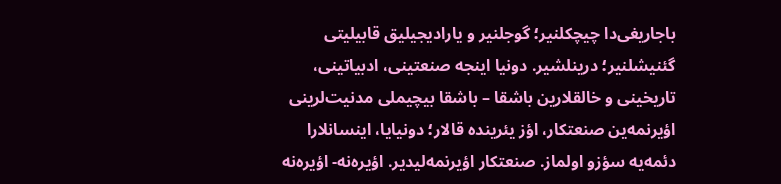باجاریغی‌دا چیچکلنیر؛ گوجلنیر و یارادیجیلیق قابیلیتی گئنیشلنیر؛ درینلشیر. دونیا اینجه صنعتینی، ادبیاتینی، تاریخینی و خالقلارین باشقا – باشقا بیچیملی مدنیت‌لرینی اؤیرنمه‌ین صنعتکار، اؤز یئرینده قالار؛ دونیایا، اینسانلارا دئمه‌یه سؤزو اولماز. صنعتکار اؤیرنمه‌لیدیر. اؤیره‌نه- اؤیره‌نه‌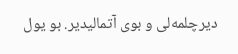دیرچلمه‌لی و بوی آتمالیدیر. بو یول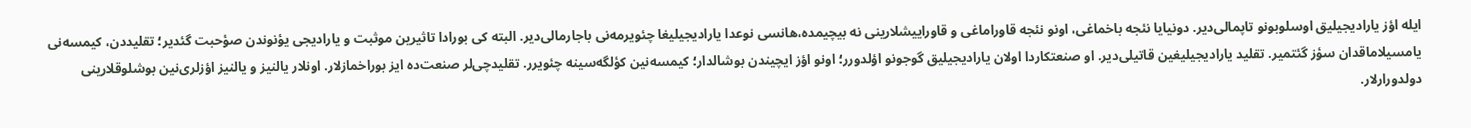ایله اؤز یارادیجیلیق اوسلوبونو تاپمالی‌دیر. دونیایا نئجه باخماغی، اونو نئجه قاوراماغی و قاوراییشلارینی نه بیچیمده،‌هانسی نوعدا یارادیجیلیغا چئویرمه‌نی باجارمالی‌دیر. البته کی بورادا تاثیرین موثبت و یارادیجی یؤنوندن صؤحبت گئدیر؛ تقلیددن، کیمسه‌نی یامسیلاماقدان سؤز گئتمیر. تقلید یارادیجیلیغین قاتیلی‌دیر. او صنعتکاردا اولان یارادیجیلیق گوجونو اؤلدورر؛ اونو اؤز ایچیندن بوشالدار؛ کیمسه‌نین کؤلگه‌سینه چئویرر. تقلیدچی‌لر صنعت‌ده ایز بوراخمازلار. اونلار یالنیز و یالنیز اؤز‌لری‌نین بوشلوقلارینی دولدورارلار.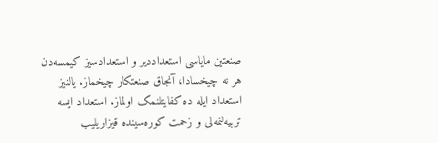صنعتین مایاسی استعداد‌دیر و استعدادسیز کیمسه‌دن هر نه چیخسادا، آنجاق صنعتکار چیخماز. یالنیز استعداد‌ ایله ده کفایتلنمک اولماز. استعداد ایسه تربیه‌لنمه‌لی و زحمت کوره‌سینده قیزاریلیب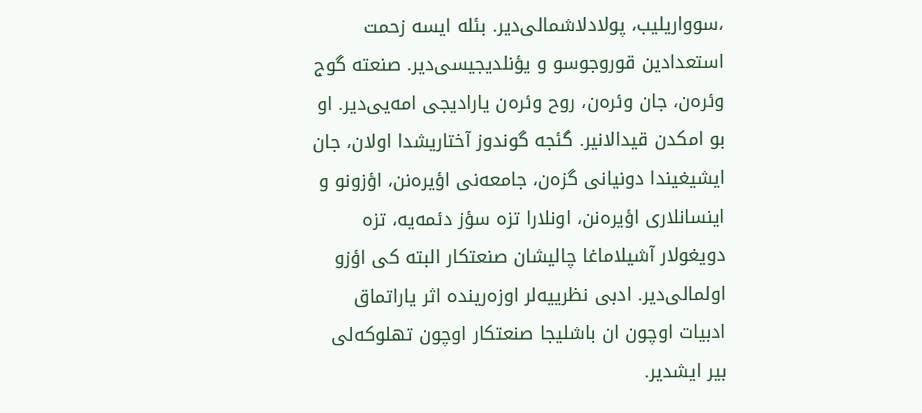،سوواریلیب، پولادلاشمالی‌دیر. بئله ایسه زحمت استعدادین قوروجوسو و یؤنلدیجیسی‌دیر. صنعته گوج وئره‌ن، جان وئره‌ن، روح وئره‌ن یارادیجی امه‌یی‌دیر. او بو امکدن قیدالانیر. گئجه گوندوز آختاریشدا اولان، جان ایشیغیندا دونیانی گزه‌ن، جامعه‌‌نی اؤیره‌نن، اؤزونو و اینسانلاری اؤیره‌نن، اونلارا تزه سؤز دئمه‌یه، تزه دویغولار آشیلاماغا چالیشان صنعتکار البته کی اؤزو اولمالی‌دیر. ادبی نظرییه‌‌لر اوزه‌رینده اثر یاراتماق ادبیات اوچون ان باشلیجا صنعتکار اوچون تهلوکه‌لی بیر ایشدیر.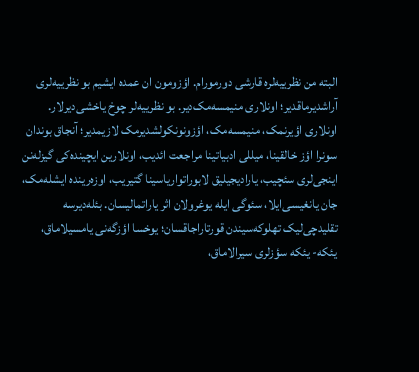البته من نظرییه‌لره قارشی دورمورام. اؤزومون ان عمده ایشیم بو نظرییه‌لری آراشدیرماقدیر؛ اونلاری منیمسه‌مک‌دیر. بو نظرییه‌‌لر چوخ یاخشی‌دیرلار. اونلاری اؤیرنمک، منیمسه‌‌مک، اؤزونونکولشدیرمک لازیمدیر؛ آنجاق بوندان سونرا اؤز خالقینا، میللی ادبیاتینا مراجعت ائدیب، اونلارین ایچینده‌کی گیزله‌نن اینجی‌لری سئچیب، یارادیجیلیق‌ لابوراتواریاسینا گتیریب، اوزه‌رینده ایشله‌مک، جان یانغیسی‌ایلا، سئوگی ایله یوغرولان اثر یاراتمالیسان. بئله‌دیرسه تقلیدچی‌لیک تهلوکه‌سیندن قورتاراجاقسان؛ یوخسا اؤزگه‌نی یامسیلاماق، یئکه- یئکه سؤزلری سیرالاماق،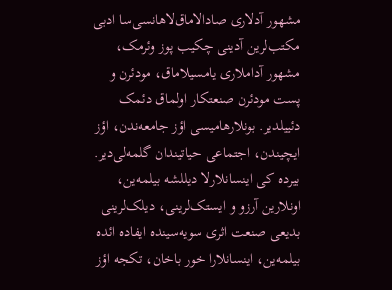مشهور آدلاری صادالاماق‌لا‌هانسی‌سا ادبی مکتب‌لرین آدینی چکیب پوز وئرمک، مشهور آداملاری یامسیلاماق‌، مودئرن و پست مودئرن صنعتکار اولماق دئمک دئییلدیر. بونلار‌هامیسی اؤز جامعه‌‌ندن، اؤز ایچیندن، اجتماعی حیاتیندان گلمه‌لی‌دیر. بیرده کی اینسانلارلا دیللشه بیلمه‌ین، اونلارین آرزو و ایستک‌لرینی، دیلک‌لرینی بدیعی صنعت اثری سویه‌سینده ایفاده ائده بیلمه‌ین، اینسانلارا خور باخان، تکجه اؤز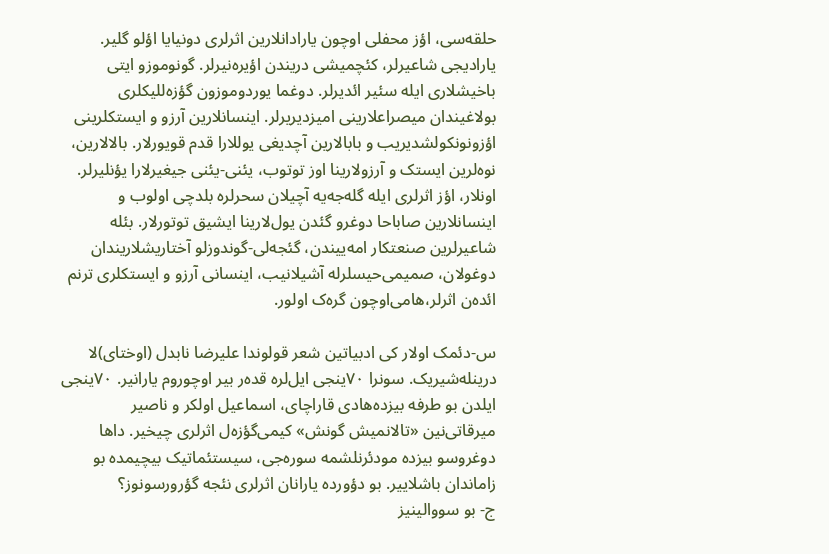حلقه‌سی، اؤز محفلی اوچون یارادانلارین اثرلری دونیایا اؤلو گلیر.
یارادیجی شاعیرلر، کئچمیشی دریندن اؤیره‌نیرلر. گونوموزو ایتی باخیشلاری ایله سئیر ائدیرلر. دوغما یوردوموزون گؤزه‌للیکلری بولاغیندان میصراعلارینی امیزدیریرلر. اینسانلارین آرزو و ایستکلرینی اؤزونونکولشدیریب و بابالارین آچدیغی یوللارا قدم قویورلار. بالا‌لارین، نوه‌لرین ایستک و آرزولارینا اوز توتوب، یئنی-یئنی جیغیرلارا یؤنلیرلر. اونلار، اؤز اثرلری ایله گله‌جه‌یه آچیلان سحرلره بلدچی اولوب و اینسانلارین صاباحا دوغرو گئدن یول‌لارینا ایشیق توتورلار. بئله شاعیرلرین صنعتکار امه‌ییندن، گئجه‌لی-گوندوزلو آختاریشلاریندان دوغولان، صمیمی‌حیسلرله آشیلانیب، اینسانی آرزو و ایستکلری ترنم ائده‌ن اثرلر،‌هامی‌اوچون گره‌ک اولور.

س-دئمک اولار کی ادبیاتین شعر قولوندا علیرضا نابدل (اوختای)لا درینله‌شیریک. سونرا ۷۰ینجی ایل‌لره قده‌ر بیر اوچوروم یارانیر. ۷۰ینجی ایلدن بو طرفه بیزده‌هادی قاراچای، اسماعیل اولکر و ناصیر میرقاتی‌نین «تالانمیش گونش» کیمی‌گؤزه‌ل اثرلری چیخیر. داها دوغروسو بیزده مودئرنلشمه سوره‌جی، ‌سیستئماتیک بیچیمده بو زاماندان باشلاییر. بو دؤورده یارانان اثرلری نئجه گؤرورسونوز؟
ج- بو سووالینیز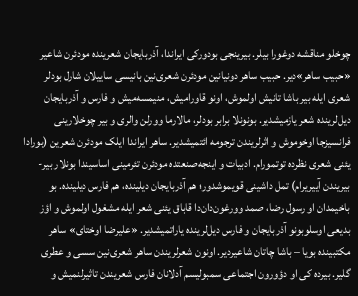چوخلو مناقشه دوغورا بیلر. بیرینجی بودورکی ایراندا، آذربایجان شعرینده مودئرن شاعیر «حبیب ساهر»دیر. حبیب ساهر دونیانین مودئرن شعری‌نین بانیسی ساییلان شارل بودلر شعری ایله بیر باشا تانیش اولموش، اونو قاورامیش، منیمسه‌میش و فارس و آذربایجان دیل‌لرینده شعر یازمیشدیر. بونونلا برابر بودلر، مالارما وورلن والری و بیر چوخلارینی فرانسیزجا اوخوموش و اثر‌لریندن ترجومه ائتمیشدیر. ساهر ایراندا ایلک مودئرن شعرین (بورادا یئنی شعری نظرده توتمورام. ادبیات و اینجه‌صنعتده مودئرن تئرمینی اساسیندا بونلار بیر- بیریندن آییریرام) تمل داشینی قویموشدور؛ هم آذربایجان دیلینده، هم فارس دیلینده. بو باخیمدان او رسول رضا، صمد وورغون‌دان‌دا قاباق یئنی شعر ایله مشغول اولموش و اؤز بدیعی اوسلوبونو آذربایجان و فارس دیل‌لرینده یاراتمیشدیر. «علیرضا اوختای» ساهر مکتبینده بویا – باشا چاتان شاعیردیر. اونون شعر‌لریندن ساهر شعری‌نین سسی و عطری گلیر. بیرده کی او دؤورون اجتماعی سمبولیسم آدلانان فارس شعریندن تاثیرلنمیش و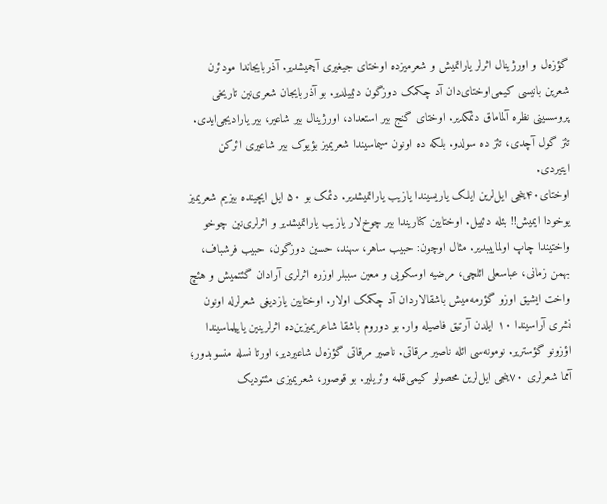گؤزه‌ل و اورژینال اثرلر یاراتمیش و شعرمیزده اوختای جیغیری آچمیشدیر. آذربایجاندا مودئرن شعرین بانیسی کیمی‌اوختای‌دان آد چکمک دوزگون دئییلدیر. بو آذربایجان شعری‌نین تاریخی پروسسینی نظره آلماماق دئمکدیر. اوختای گنج بیر استعداد، اورژینال بیر شاعیر، بیر یارادیجی‌ایدی. تئز گول آچدی، تئز ده سولدو. بلکه ده اونون ‌سیما‌سیندا شعریمیز بؤیوک بیر شاعیری ائرکن ایتیردی.
اوختای۴۰ینجی ایل‌لرین ایلک یاریسیندا یازیب یاراتمیشدیر. دئمک بو ۵۰ ایل ایچینده بیزیم شعریمیز یوخودا ایمیش!! بئله دئییل. اوختایین کناریندا بیر چوخ‌لار یازیب یاراتمیشدیر و اثر‌لری‌نین چوخو واختیندا چاپ اولماییبدیر. مثال اوچون: حبیب ساهر، سهند، حسین دوزگون، حبیب فرشباف، بهمن زمانی، عباسعلی ائلچی، مرضیه اوسکویی و معین سببلر اوزره اثرلری آرادان گئتمیش و هئچ واخت ایشیق اوزو گؤرمه‌میش باشقالاردان آد چکمک اولار. اوختایین یازدیغی شعرلرله اونون نشری آراسیندا ۱۰ ایلدن آرتیق فاصیله وار. بو دوروم باشقا شاعریمیزین‌ده اثرلرینین یاییلماسیندا اؤزونو گؤستریر. نومونه‌سی ائله ناصیر مرقاتی. ناصیر مرقاتی گؤزه‌ل شاعیردیر، اورتا نسله منسوبدور؛ آمما شعرلری ۷۰ینجی ایل‌لرین محصولو کیمی‌قلمه وئریلیر. بو قوصور، شعریمیزی مئتودیک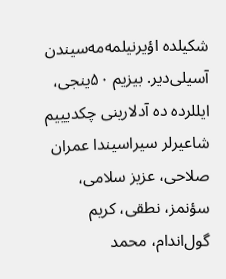شکیلده اؤیرنیلمه‌مه‌سیندن آسیلی‌دیر. بیزیم ۵۰‌ینجی، ایللرده ده آدلارینی چکدیییم شاعیرلر سیراسیندا عمران صلاحی، عزیز سلامی، سؤنمز، نطقی، کریم گول‌اندام، محمد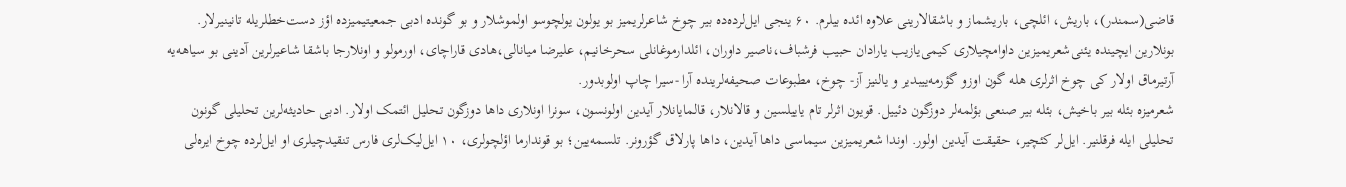قاضی(سمندر)، باریش، ائلچی، باریشماز و باشقالارینی علاوه ائده بیلرم. ۶۰ ینجی ایل‌لرده‌ده بیر چوخ شاعرلریمیز بو یولون یولچوسو اولموشلار و بو گونده ادبی جمعیتیمیزده اؤز دست‌خطلریله تانینیرلار. بونلارین ایچینده یئنی‌شعریمیزین داوامچیلاری کیمی‌یازیب یارادان حبیب فرشباف،ناصیر داوران، ائلدارموغانلی سحرخانیم، علیرضا میانالی،‌هادی قاراچای، اورمولو و اونلارجا باشقا شاعیرلرین آدینی بو سیاهه‌یه آرتیرماق اولار کی چوخ اثرلری هله گون اوزو گؤرمه‌ییبدیر و یالنیز آز- چوخ، مطبوعات صحیفه‌لرینده آرا -سیرا چاپ اولوبدور.
شعرمیزه بئله بیر باخیش، بئله بیر صنعی بؤلمه‌لر دوزگون دئییل. قویون اثرلر تام یاییلسین و قالانلار، قالمایانلار آیدین اولونسون، سونرا اونلاری داها دوزگون تحلیل ائتمک اولار. ادبی حادیثه‌‌لرین تحلیلی گونون تحلیلی ایله فرقلنیر. ایل‌لر کئچیر، حقیقت آیدین اولور. اوندا شعریمیزین ‌سیماسی داها آیدین، داها پارلاق گؤرونر. تلسمه‌یین؛ بو قوندارما اؤلچولری، ۱۰ ایل‌لیک‌لری فارس تنقیدچیلری او ایل‌لرده چوخ ایره‌لی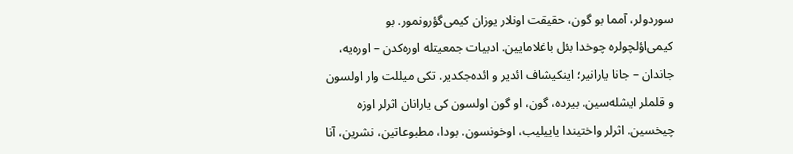سوردولر، آمما بو گون، حقیقت اونلار یوزان کیمی‌گؤرونمور. بو کیمی‌اؤلچولره چوخدا بئل باغلامایین. ادبیات جمعیتله اوره‌کدن – اوره‌یه، جاندان – جانا یارانیر؛ اینکیشاف ائدیر و ائده‌جکدیر. تکی میللت وار اولسون و قلملر ایشله‌سین. بیرده، گون، او گون اولسون کی یارانان اثرلر اوزه چیخسین. اثرلر واختیندا یاییلیب، اوخونسون. بودا، مطبوعاتین، نشرین، آنا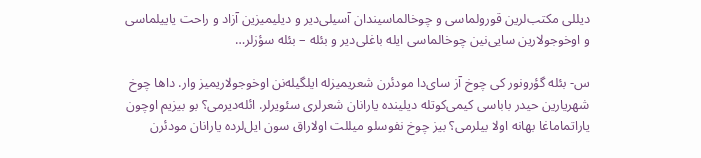دیللی مکتب‌لرین قورولماسی و چوخالماسیندان آسیلی‌دیر و دیلیمیزین آزاد و راحت یاییلماسی و اوخوجولارین سایی‌نین چوخالماسی ایله باغلی‌دیر و بئله – بئله سؤزلر…

س- بئله گؤرونور کی چوخ آز سای‌دا مودئرن شعریمیزله ایلگیله‌نن اوخوجولاریمیز وار. داها چوخ شهریارین حیدر باباسی کیمی‌کوتله دیلینده یارانان شعرلری سئویرلر. ائله‌دیرمی؟ بو بیزیم اوچون یاراتماماغا بهانه اولا بیلرمی؟ بیز چوخ نفوسلو میللت اولاراق سون ایل‌لرده یارانان مودئرن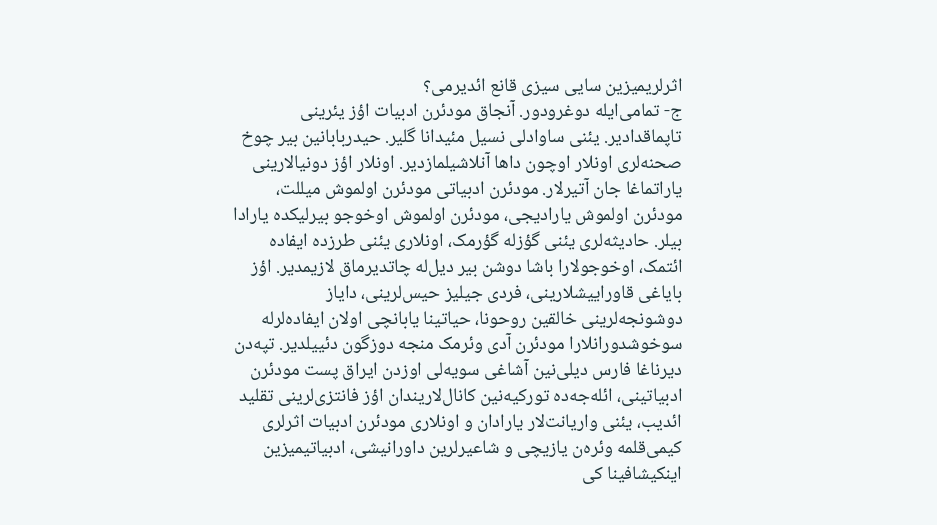اثرلریمیزین سایی ‌سیزی قانع ائدیرمی؟
ج- تمامی‌ایله دوغرودور. آنجاق مودئرن ادبیات اؤز یئرینی تاپماقدادیر. یئنی ساوادلی نسیل مئیدانا گلیر. حیدربابانین بیر چوخ صحنه‌‌لری اونلار اوچون داها آنلاشیلمازدیر. اونلار اؤز دونیا‌لارینی یاراتماغا جان آتیرلار. مودئرن ادبیاتی مودئرن اولموش میللت، مودئرن اولموش یارادیجی، مودئرن اولموش اوخوجو بیرلیکده یارادا بیلر. حادیثه‌لری یئنی گؤزله گؤرمک، اونلاری یئنی طرزده ایفاده ائتمک، اوخوجولارا باشا دوشن بیر دیل‌له چاتدیرماق لازیمدیر. اؤز بایاغی قاوراییشلارینی، فردی جیلیز حیس‌لرینی، دایاز دوشونجه‌لرینی خالقین روحونا، حیاتینا یابانچی اولان ایفاده‌لرله سوخوشدورانلارا مودئرن آدی وئرمک منجه دوزگون دئییلدیر. تپه‌دن دیرناغا فارس دیلی‌نین آشاغی سویه‌لی اوزدن ایراق پست مودئرن ادبیاتینی، ائله‌جه‌ده تورکیه‌نین کانال‌لاریندان اؤز فانتزی‌لرینی تقلید ائدیب، یئنی واریانت‌لار یارادان و اونلاری مودئرن ادبیات اثرلری کیمی‌قلمه وئره‌ن یازیچی‌ و شاعیر‌‌لرین داورانیشی، ادبیاتیمیزین اینکیشافینا کی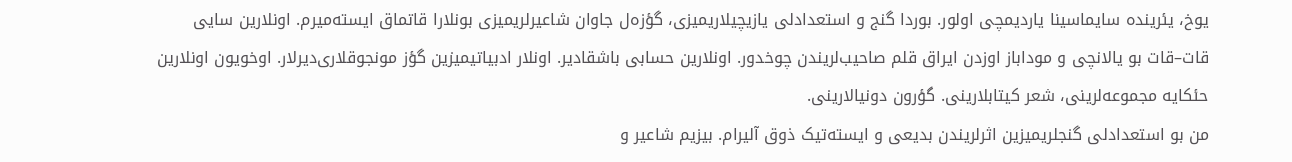یوخ، یئرینده سایماسینا یاردیمچی اولور. بوردا گنج و استعدادلی یازیچیلاریمیزی، گؤزه‌ل جاوان شاعیر‌لریمیزی بونلارا قاتماق ایسته‌میرم. اونلارین سایی قات–قات بو یالانچی و موداباز اوزدن ایراق قلم صاحیب‌لریندن چوخدور. اونلارین حسابی باشقا‌دیر. اونلار ادبیاتیمیزین گؤز مونجوقلاری‌دیرلار. اوخویون اونلارین حئکایه مجموعه‌لرینی، شعر کیتابلارینی. گؤرون دونیالارینی.
من بو استعدادلی گنجلریمیزین اثر‌لریندن بدیعی و ایسته‌تیک ذوق آلیرام. بیزیم شاعیر و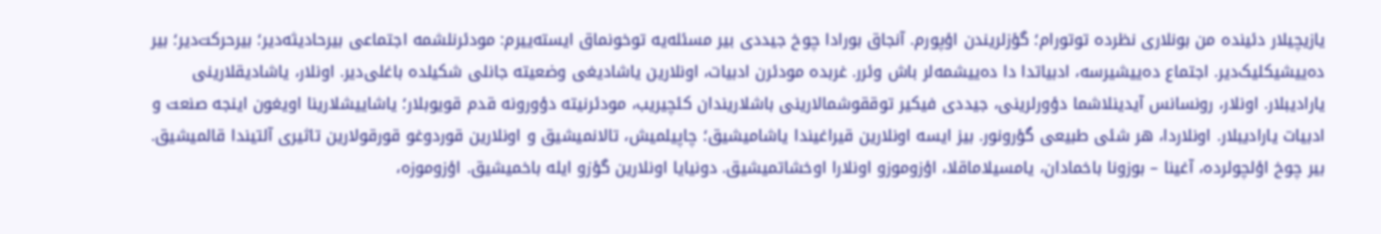یازیچیلار دئینده من بونلاری نظرده توتورام؛ گؤز‌لریندن اؤپورم. آنجاق بورادا چوخ جیددی بیر مسئله‌یه توخونماق ایسته‌ییرم: مودئرنلشمه اجتماعی بیرحادیثه‌دیر؛ بیرحرکت‌دیر؛ بیر ده‌ییشیکلیک‌دیر. اجتماع ده‌ییشیرسه، ادبیاتدا دا ده‌ییشمه‌لر باش وئرر. غربده مودئرن ادبیات، اونلارین یاشادیغی وضعیته جانلی شکیلده باغلی‌دیر. اونلار، یاشادیقلارینی یارادیبلار. اونلار، رونسانس آیدینلاشما دؤور‌لرینی، جیددی فیکیر توققوشمالارینی باشلاریندان کئچیریب، مودئرنیته دؤورونه قدم قویوبلار؛ یاشاییشلارینا اویغون اینجه صنعت و ادبیات یارادیبلار. اونلاردا، هر شئی طبیعی گؤرونور. بیز ایسه اونلارین قیراغیندا یاشامیشیق؛ چاپیلمیش، تالانمیشیق و اونلارین قوردوغو قورقولارین تاثیری آلتیندا قالمیشیق. بیر چوخ اؤلچولرده، آغینا – بوزونا باخمادان، یامسیلاماقلا، اؤزوموزو اونلارا اوخشاتمیشیق. دونیایا اونلارین گؤزو ایله باخمیشیق. اؤزوموزه،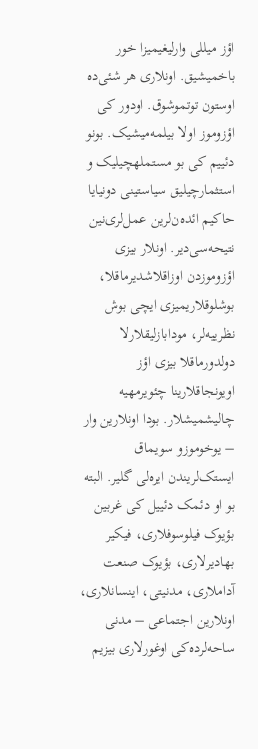اؤز میللی وارلیغیمیزا خور باخمیشیق. اونلاری هر شئی‌ده اوستون توتموشوق. اودور کی اؤزوموز اولا بیلمه‌میشیک. بونو دئییم کی بو مستملهچیلیک و استثمارچیلیق ‌سیاستینی دونیایا حاکیم ائده‌ن‌لرین عمل‌لری‌نین نتیحه‌سی‌دیر. اونلار بیزی اؤزوموزدن اوزاقلاشدیرماقلا، بوشلوقلاریمیزی ایچی بوش نظرییه‌‌لر، مودابازلیقلارلا دولدورماقلا بیزی اؤز اویونجاقلارینا چئویرمهیه چالیشمیشلار. بودا اونلارین وار – یوخوموزو سویماق ایستک‌‌لریندن ایره‌لی گلیر. البته بو او دئمک دئییل کی غربین بؤیوک فیلوسوفلاری، فیکیر بهادیرلاری، بؤیوک صنعت آداملاری، مدنیتی، اینسانلاری، اونلارین اجتماعی – مدنی ساحه‌لرده‌کی اوغورلاری بیزیم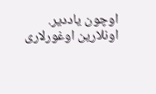اوچون یاددیر. اونلارین اوغورلاری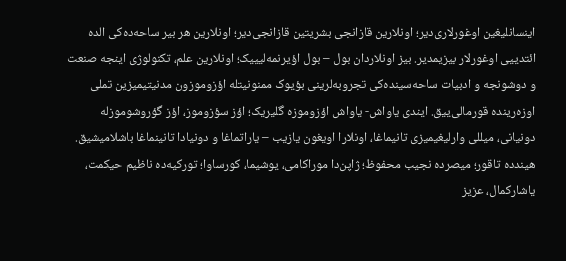اینسانلیغین اوغورلاری‌دیر؛ اونلارین قازانجی بشریتین قازانجی‌دیر؛ اونلارین هر بیر ساحه‌ده‌کی الده ائتدییی اوغورلار بیزیمدیر. بیز اونلاردان بول – بول اؤیرنمه‌لیییک؛ اونلارین علم، تکنولوژی اینجه صنعت و دوشونجه و ادبیات ساحه‌‌سینده‌کی تجروبه‌‌لرینی بؤیوک ممنونیتله اؤزوموزون مدنیتیمیزین تملی اوزه‌رینده قورمالی‌ییق. ایندی یاواش- یاواش اؤزوموزه گلیریک؛ اؤز سؤزوموز، اؤز گؤروشوموزله دونیانی، میللی وارلیغیمیزی تانیماغا، اونلارا اویغون یازیب – یاراتماغا و دونیادا تانینماغا باشلامیشیق. هیندده تاقور؛ میصرده نجیب محفوظ؛ ژاپن‌دا موراکامی، یوشیما، کورساوا؛ تورکیه‌ده ناظیم حیکمت، یاشارکمال، عزیز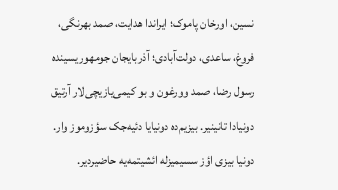نسین، اورخان پاموک؛ ایراندا هدایت، صمد بهرنگی، فروغ، ساعدی، دولت‌آبادی؛ آذربایجان جومهوریسینده رسول رضا، صمد وورغون و بو کیمی‌یازیچی‌لار آرتیق دونیادا تانینیر. بیزیم‌ده دونیایا دئیه‌جک سؤزوموز وار. دونیا بیزی اؤز سسیمیزله ائشیتمه‌یه حاضیردیر.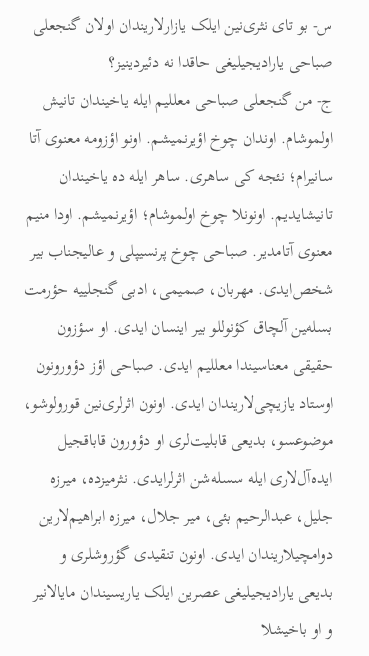س- بو تای نثری‌نین ایلک یازارلاریندان اولان گنجعلی صباحی یارادیجیلیغی حاقدا نه دئیردینیز؟
ج- من گنجعلی صباحی معللیم ایله یاخیندان تانیش اولموشام. اوندان چوخ اؤیرنمیشم. اونو اؤزومه معنوی آتا سانیرام؛ نئجه کی ساهری. ساهر ایله ده یاخیندان تانیشایدیم. اونونلا چوخ اولموشام؛ اؤیرنمیشم. اودا منیم معنوی آتامدیر. صباحی چوخ پرنسیپلی و عالیجناب بیر شخص‌ایدی. مهربان، صمیمی، ادبی گنجلییه حؤرمت بسله‌‍ین آلچاق کؤنوللو بیر اینسان ایدی. او سؤزون حقیقی معناسیندا معللیم ایدی. صباحی اؤز دؤورونون اوستاد یازیچی‌لاریندان ایدی. اونون اثر‌لری‌نین قورولوشو، موضوعسو، بدیعی قابلیت‌لری او دؤورون قاباقجیل ایده‌آل‌لاری ایله سسله‌شن اثرلرایدی. نثرمیزده، میرزه جلیل، عبدالرحیم بئی، میر جلال، میرزه ابراهیم‌لارین دوامچیلاریندان ایدی. اونون تنقیدی گؤروشلری و بدیعی یارادیجیلیغی عصرین ایلک یاریسیندان مایالانیر و او باخیشلا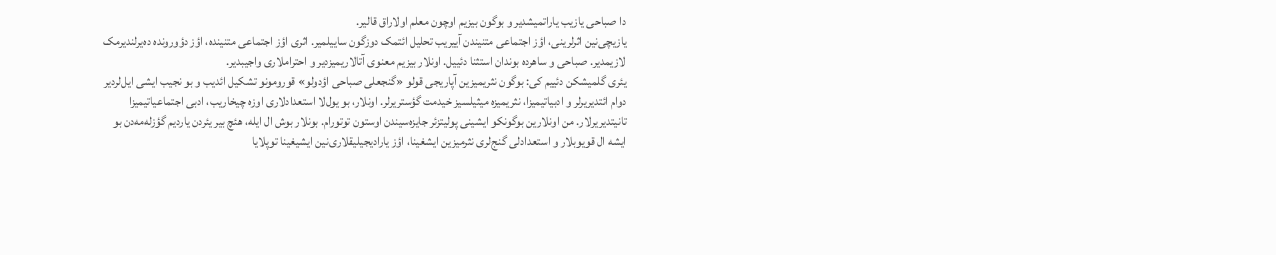دا صباحی یازیب یاراتمیشدیر و بوگون بیزیم اوچون معلم اولاراق قالیر.
یازیچی‌نین اثرلرینی، اؤز اجتماعی متنیندن آییریب تحلیل ائتمک دوزگون ساییلمیر. اثری اؤز اجتماعی متنینده، اؤز دؤورونده ده‌یرلندیرمک لازیمدیر. صباحی و ساهرده بوندان استثنا دئییل. اونلار بیزیم معنوی آتالاریمیزدیر و احتراملاری واجیبدیر.
یئری گلمیشکن دئییم کی: بوگون نثریمیزین آپاریجی قولو «گنجعلی صباحی اؤدولو» قورومونو تشکیل ائدیب و بو نجیب ایشی ایل‌لردیر دوام ائتدیریرلر و ادبیاتیمیزا، نثریمیزه میثیلسیز خیدمت گؤستریرلر. اونلار، بو یول‌لا استعداد‌لاری اوزه چیخاریب، ادبی اجتماعیاتیمیزا تانیتدیریرلار. من اونلارین بوگونکو ایشینی پولیتزئر جایزه‌سیندن اوستون توتورام. بونلار بوش ال ایله، هئچ بیر یئردن یاردیم گؤزله‌مه‌دن بو ایشه ال قویوبلار و استعدادلی گنج‌لری نثرمیزین ایشغینا، اؤز یارادیجیلیقلاری‌نین ایشیغینا توپلایا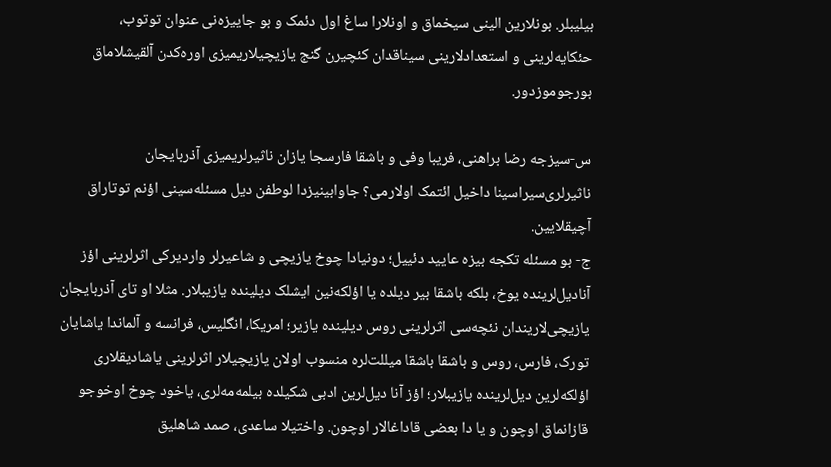بیلیبلر. بونلارین الینی ‌سیخماق و اونلارا ساغ اول دئمک و بو جاییزه‌نی عنوان توتوب، حئکایه‌‌لرینی و استعدادلارینی ‌سیناقدان کئچیرن گنج یازیچیلاریمیزی اوره‌کدن آلقیشلاماق بورجوموزدور.

س-سیزجه رضا براهنی، فریبا وفی و باشقا فارسجا یازان ناثیرلریمیزی آذربایجان ناثیرلری‌سیراسینا داخیل ائتمک اولارمی؟ جاوابینیزدا لوطفن دیل مسئله‌سینی اؤنم توتاراق آچیقلایین.
ج- بو مسئله تکجه بیزه عایید دئییل؛ دونیادا چوخ یازیچی‌ و شاعیرلر واردیرکی اثر‌لرینی اؤز آنادیل‌لرینده یوخ، بلکه باشقا بیر دیلده یا اؤلکه‌‌نین ایشلک دیلینده یازیبلار. مثلا او تای آذربایجان یازیچی‌لاریندان نئچه‌سی‌ اثرلرینی روس دیلینده یازیر؛ امریکا، انگلیس، فرانسه و آلماندا یاشایان تورک، فارس، روس و باشقا باشقا میللت‌لره منسوب اولان یازیچیلار اثرلرینی یاشادیقلاری اؤلکه‌‌لرین دیل‌لرینده یازیبلار؛ اؤز آنا دیل‌لرین ادبی شکیلده بیلمه‌مه‌لری، یاخود چوخ اوخوجو قازانماق اوچون و یا دا بعضی قاداغالار اوچون. واختیلا ساعدی، صمد شاهلیق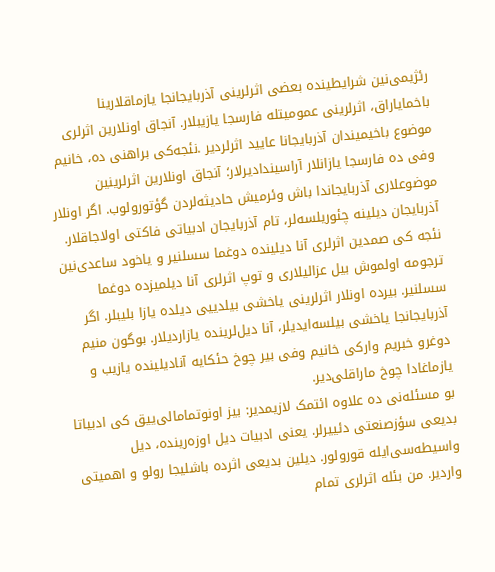رئژیمی‌نین شرایطینده بعضی اثرلرینی آذربایجانجا یازماقلارینا باخمایاراق، اثرلرینی عمومیتله فارسجا یازیبلار. آنجاق اونلارین اثرلری موضوع باخیمیندان آذربایجانا عایید اثرلردیر .نئجه‌کی براهنی ده، خانیم وفی ده فارسجا یازانلار آراسیندادیرلار؛ آنجاق اونلارین اثرلرینین موضوعلاری آذربایجاندا باش وئرمیش حادیثه‌لردن گؤتورولوب. اگر اونلار آذربایجان دیلینه چئوریلسه‌لر، تام آذربایجان ادبیاتی فاکتی اولاجاقلار. نئجه کی صمدین اثرلری آنا دیلینده دوغما سسلنیر و یاخود ساعدی‌نین ترجومه اولموش بیل عزالیلاری و توپ اثرلری آنا دیلمیزده دوغما سسلنیر. بیرده اونلار اثرلرینی یاخشی بیلدییی دیلده یازا بلیبلر. اگر آذربایجانجا یاخشی بیلسه‌ایدیلر، آنا دیل‌لرینده یازاردیلار. بوگون منیم دوغرو خبریم وارکی خانیم وفی بیر چوخ حئکایه آنادیلینده یازیب و یازماغادا چوخ ماراقلی‌دیر.
بو مسئله‌نی ده علاوه ائتمک لازیمدیر: بیز اونوتمامالی‌ییق کی ادبیاتا بدیعی سؤزصنعتی دئییرلر. یعنی ادبیات دیل اوزه‌رینده، دیل واسیطه‌سی‌ایله قورولور. دیلین بدیعی اثرده باشلیجا ‌رولو و اهمیتی واردیر. من بئله اثرلری تمام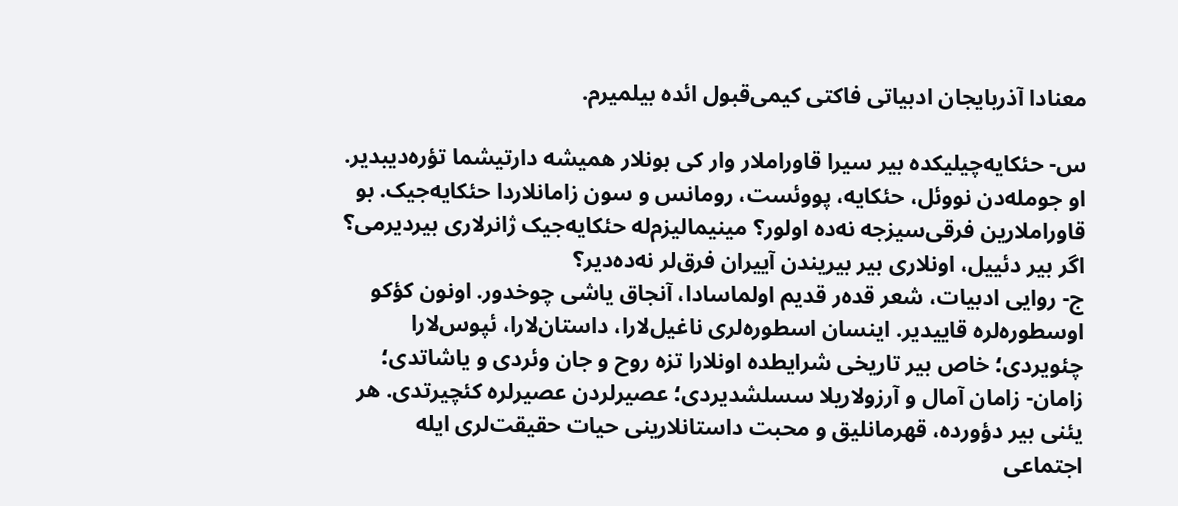معنادا آذربایجان ادبیاتی فاکتی کیمی‌قبول ائده بیلمیرم.

س- حئکایه‌چیلیکده بیر ‌سیرا قاوراملار وار کی بونلار همیشه دارتیشما تؤره‌دیبدیر. او جومله‌دن نووئل، حئکایه، پووئست، رومانس و سون زامانلاردا حئکایه‌جیک. بو قاوراملارین فرقی‌سیزجه نه‌ده اولور؟ مینیمالیزم‌له حئکایه‌جیک ژانر‌لاری بیردیرمی؟ اگر بیر دئییل، اونلاری بیر بیریندن آییران فرق‌لر نه‌ده‌دیر؟
ج- روایی ادبیات، شعر قده‌ر قدیم اولماسادا، آنجاق یاشی چوخدور. اونون کؤکو اوسطوره‌لره قاییدیر. اینسان اسطوره‌‌لری ناغیل‌لارا، داستان‌لارا، ئپوس‌لارا چئویردی؛ خاص بیر تاریخی شرایطده اونلارا تزه روح و جان وئردی و یاشاتدی؛ زامان- زامان آمال و آرزولاریلا سسلشدیردی؛ عصیر‌لردن عصیرلره کئچیرتدی. هر یئنی بیر دؤورده، قهرمانلیق و محبت داستانلارینی حیات حقیقت‌لری ایله اجتماعی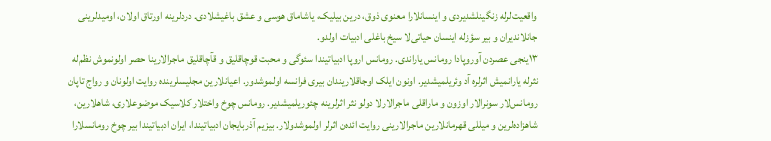واقعیت‌لرله زنگینلشدیردی و اینسانلارا معنوی ذوق، درین بیلیک، یاشاماق هوسی و عشق باغیشلادی. درد‌لرینه اورتاق اولان، اومید‌‌لرینی جانلاندیران و بیر سؤزله اینسان حیاتی‌لا ‌سیخ باغلی ادبیات اولدو.
۱۳ینجی عصردن آوروپادا رومانس یاراندی. رومانس اروپا ادبیاتیندا سئوگی و محبت قوچاقلیق و قآچاقلیق ماجرالارینا حصر اولونموش نظم‌له نثرله یارانمیش اثرلره آد وئریلمیشدیر. اونون ایلک اوجاقلاریندان بیری فرانسه اولموشدور. اعیانلارین مجلیسلرینده روایت اولونان و رواج تاپان رومانس‌لار سونرالار اوزون و ماراقلی ماجرالارلا دولو نثر اثرلرینه چئوریلمیشدیر. رومانس چوخ واختلار کلاسیک موضوعلاری، شاهلارین، شاهزاده‌لرین و میللی قهرمانلارین ماجرالارینی روایت ائده‌ن اثرلر اولموشدولار. بیزیم آذربایجان ادبیاتیندا، ایران ادبیاتیندا بیر چوخ رومانسلارا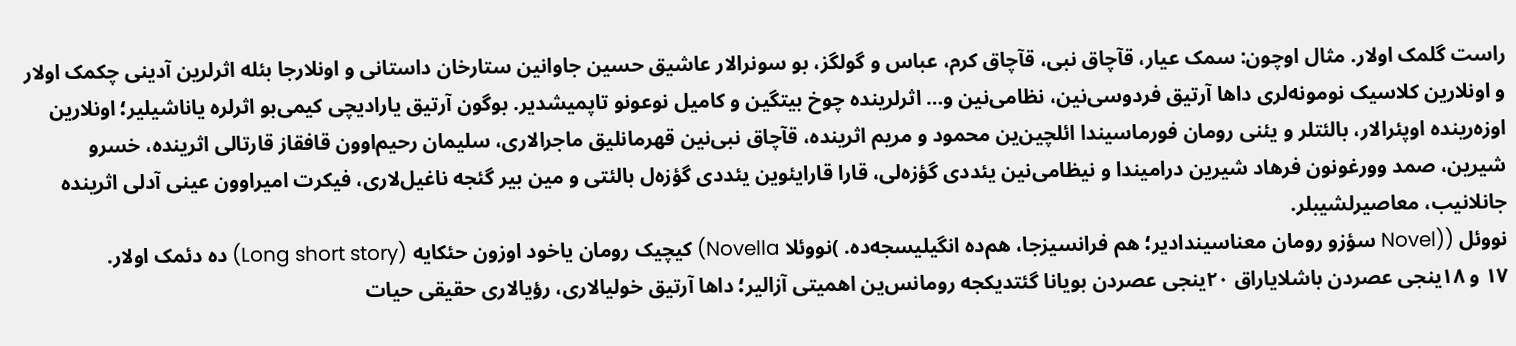راست گلمک اولار. مثال اوچون: سمک عیار، قآچاق نبی، قآچاق کرم، عباس و گولگز، بو سونرالار عاشیق حسین جاوانین ستارخان داستانی و اونلارجا بئله اثرلرین آدینی چکمک اولار و اونلارین کلاسیک نومونه‌‌لری داها آرتیق فردوسی‌نین، نظامی‌نین و… اثرلرینده چوخ بیتگین و کامیل نوعونو تاپمیشدیر. بوگون آرتیق یارادیچی کیمی‌بو اثرلره یاناشیلیر؛ اونلارین اوزه‌رینده اوپئرالار، بالئتلر و یئنی رومان فورماسیندا ائلچین‌ین محمود و مریم اثرینده، قآچاق نبی‌نین قهرمانلیق ماجرالاری، سلیمان رحیم‌اوون قافقاز قارتالی اثرینده، خسرو شیرین، صمد وورغونون فرهاد شیرین درامیندا و نیظامی‌نین یئددی گؤزه‌لی، قارا قارایئوین یئددی گؤزه‌ل بالئتی و مین بیر گئجه ناغیل‌لاری، فیکرت امیراوون عینی آدلی اثرینده جانلانیب، معاصیرلشیبلر.
نووئل ((Novel سؤزو رومان معناسیندادیر؛ هم فرانسیزجا، هم‌ده انگیلیسجه‌ده. )نووئلا Novella) کیچیک رومان یاخود اوزون حئکایه‌ (Long short story) ده دئمک اولار.
۱۷ و ۱۸ینجی عصردن باشلایاراق ۲۰ینجی عصردن بویانا گئتدیکجه رومانس‌ین اهمیتی آزالیر؛ داها آرتیق خولیالاری، رؤیالاری حقیقی حیات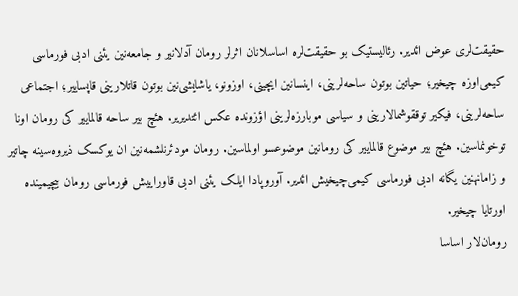حقیقت‌لری عوض ائدیر. رئالیستیک بو حقیقت‌لره اساسلانان اثرلر رومان آدلانیر و جامعه‌‌نین یئنی ادبی فورماسی کیمی‌اوزه چیخیر؛ حیاتین بوتون ساحه‌‌‌لرینی، اینسانین ایچینی، اوزونو، یاشایشی‌نین بوتون قاتلارینی قاپساییر؛ اجتماعی ساحه‌‌‌لرینی، فیکیر توققوشمالارینی و‌ سیاسی موبارزه‌لرینی اؤزونده عکس ائتدیریر. هئچ بیر ساحه‌ قالماییر کی رومان اونا توخونماسین. هئچ بیر موضوع قالماییر کی رومانین موضوعسو اولماسین. رومان مودئرنلشمه‌نین ان یوکسک ذیروه‌سینه چاتیر و زامانهنین یگانه ادبی فورماسی کیمی‌چیخیش ائدیر. آوروپادا ایلک یئنی ادبی قاوراییش فورماسی رومان بیچیمینده اورتایا چیخیر.
رومان‌لار اساسا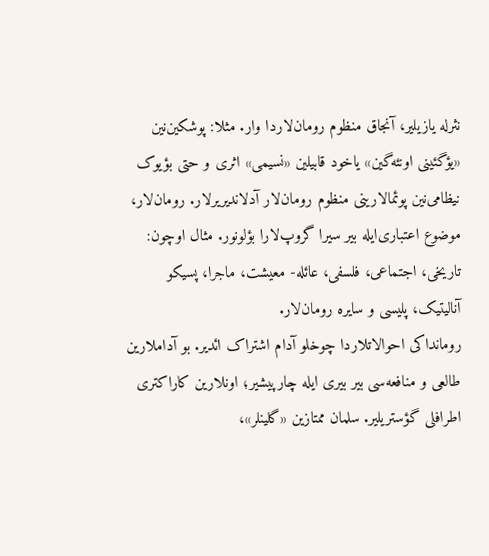نثرله یازیلیر، آنجاق منظوم رومان‌لاردا وار. مثلا: پوشکین‌نین «یؤگئینی اونئه‌گین» یاخود قابیلین «نسیمی» اثری و حتی بؤیوک نیظامی‌نین پوئمالارینی منظوم رومان‌لار آدلاندیریرلار. رومان‌لار، موضوع اعتباری‌ایله بیر ‌سیرا گروپ‌لارا بؤلونور. مثال اوچون: تاریخی، اجتماعی، فلسفی، عائله- معیشت، ماجرا، پسیکو آنالیتیک، پلیسی و سایره رومان‌لار.
رومانداکی احوالاتلاردا چوخلو آدام اشتراک ائدیر. بو آداملارین طالعی و منافعه‌سی بیر بیری ایله چارپیشیر؛ اونلارین کاراکتری اطرافلی گؤستریلیر. سلمان ممتازین «گلینلر»،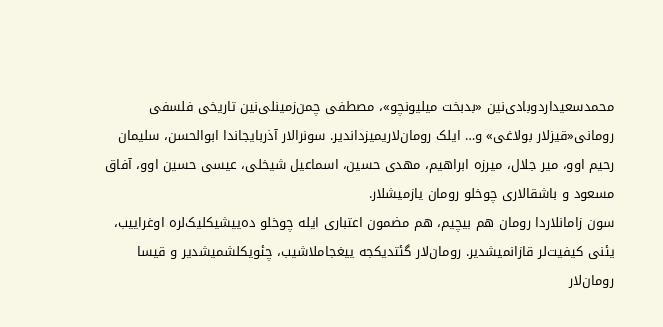محمدسعیداردوبادی‌نین «بدبخت میلیونچو»، مصطفی چمن‌زمینلی‌نین تاریخی فلسفی رومانی«قیزلار بولاغی» و… ایلک رومان‌لاریمیزداندیر. سونرالار آذربایجاندا ابوالحسن، سلیمان رحیم اوو، میر جلال، میرزه ابراهیم، مهدی حسین، اسماعیل شیخلی، عیسی حسین اوو، آفاق مسعود و باشقالاری چوخلو رومان یازمیشلار.
سون زامانلاردا رومان هم بیچیم، هم مضمون اعتباری ایله چوخلو ده‌ییشیکلیک‌لره اوغراییب، یئنی کیفیت‌لر قازانمیشدیر. رومان‌لار گئتدیکجه ییغجاملاشیب، چئویکلشمیشدیر و قیسا رومان‌لار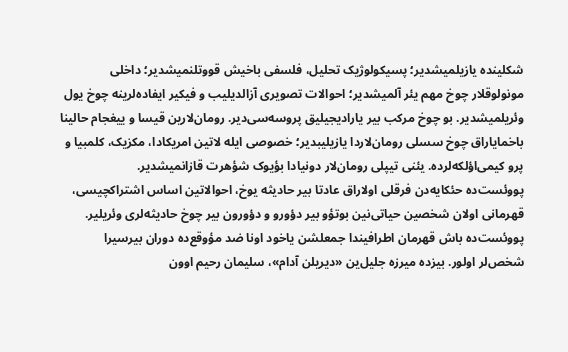شکلینده یازیلمیشدیر؛ پسیکولوژیک تحلیل، فلسفی باخیش قووتلنمیشدیر؛ داخلی مونولوقلار چوخ مهم یئر آلمیشدیر؛ احوالات تصویری آزالدیلیب و فیکیر ایفاده‌‌لرینه چوخ یول وئریلمیشدیر. بو چوخ مرکب بیر یارادیجیلیق پروسه‌سی‌دیر. رومان‌لارین قیسا و ییغجام حالینا باخمایاراق چوخ سسلی رومان‌لاردا یازیلیبدیر؛ خصوصی ایله لاتین امریکادا، مکزیک، کلمبیا و پرو کیمی‌اؤلکه‌‌لرده. یئنی تیپلی رومان‌لار دونیادا بؤیوک شؤهرت قازانمیشدیر.
پووئست‌ده حئکایه‌دن فرقلی اولاراق عادتا بیر حادیثه‌ یوخ، احوالاتین اساس اشتراکچیسی، قهرمانی اولان شخصین حیاتی‌نین بوتؤو بیر دؤورو و دؤورون بیر چوخ حادیثه‌‌لری وئریلیر. پووئست‌ده باش قهرمان اطرافیندا جمعلشن یاخود اونا ضد مؤوقع‌ده دوران بیر‌سیرا شخص‌لر اولور. بیزده میرزه جلیل‌ین «دیریلن آدام»، سلیمان رحیم اوون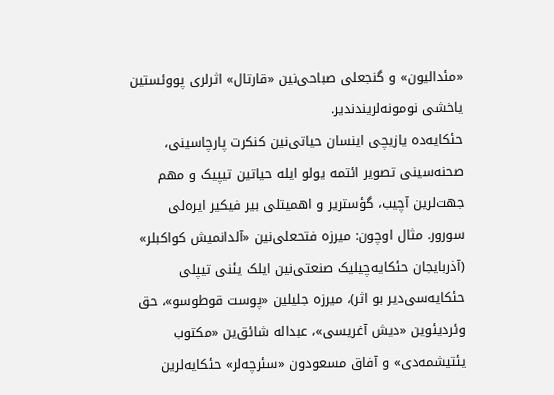«مئدالیون» و گنجعلی صباحی‌نین «قارتال» اثرلری پووئستین یاخشی نومونه‌لریندندیر.
حئکایه‌ده یازیچی‌ اینسان حیاتی‌نین کنکرت پارچاسینی، صحنه‌‌سینی تصویر ائتمه یولو ایله حیاتین تیپیک و مهم جهت‌لرین آچیب، گؤستریر و اهمیتلی بیر فیکیر ایره‌لی سورور. مثال اوچون: میرزه فتحعلی‌نین «آلدانمیش کواکبلر» (آذربایجان حئکایه‌چیلیک صنعتی‌نین ایلک یئنی تیپلی حئکایه‌سی‌دیر بو اثر)، میرزه جلیلین «پوست قوطوسو»، حق وئردیئوین «دیش آغریسی»، عبداله شائق‌ین «مکتوب یئتیشمه‌دی» و آفاق مسعودون «سئرچه‌لر» حئکایه‌‌لرین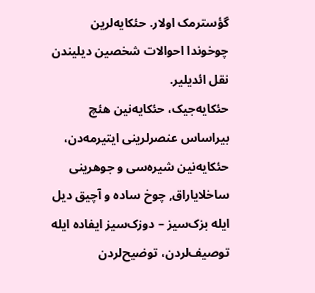گؤسترمک اولار. حئکایه‌‌لرین چوخوندا احوالات شخصین دیلیندن نقل ائدیلیر.
حئکایه‌جیک، حئکایه‌نین هئچ بیراساس عنصر‌لرینی ایتیرمه‌دن، حئکایه‌نین شیره‌سی و جوهرینی ساخلایاراق, چوخ ساده و آچیق دیل ایله بزک‌سیز – دوزک‌سیز ایفاده ایله توصیف‌لردن، توضیح‌لردن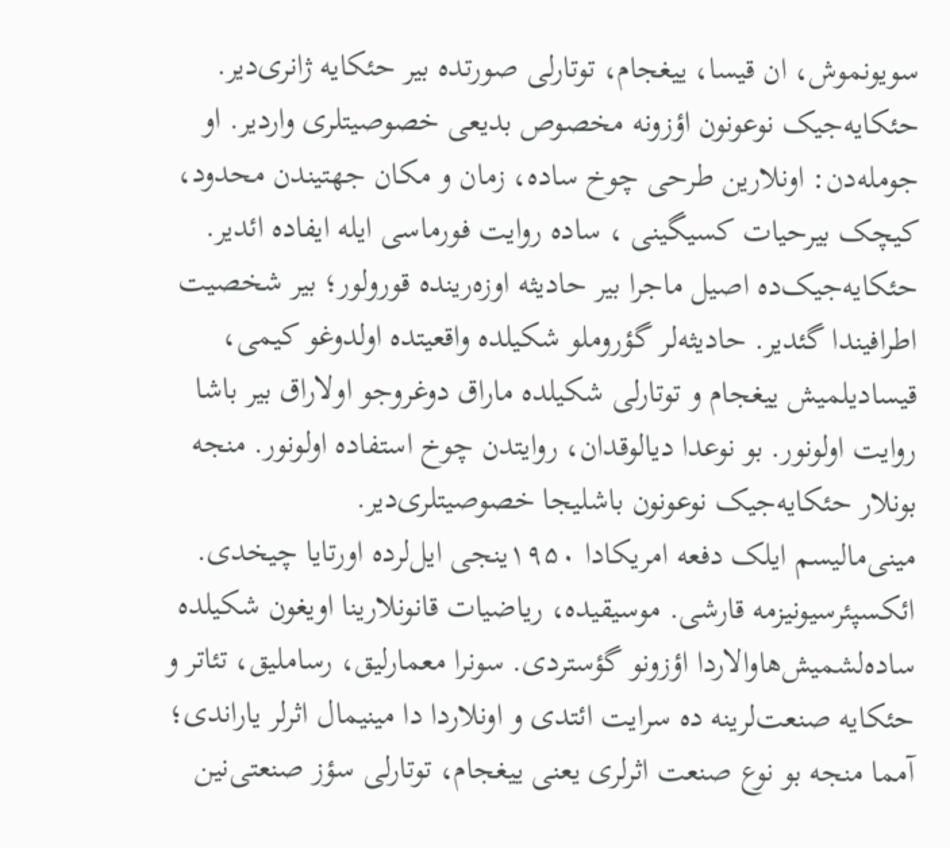سویونموش، ان قیسا، ییغجام، توتارلی صورتده بیر حئکایه ژانری‌دیر. حئکایه‌جیک نوعونون اؤزونه مخصوص بدیعی خصوصیتلری واردیر. او جومله‌دن: اونلارین طرحی چوخ ساده، زمان و مکان جهتیندن محدود، کیچک بیرحیات کسیگینی ، ساده روایت فورماسی ایله ایفاده ائدیر. حئکایه‌جیک‌ده اصیل ماجرا بیر حادیثه‌ اوزه‌رینده قورولور؛ بیر شخصیت اطرافیندا گئدیر. حادیثه‌‌لر گؤروملو شکیلده واقعیتده اولدوغو کیمی، قیسادیلمیش ییغجام و توتارلی شکیلده ماراق دوغروجو اولاراق بیر باشا روایت اولونور. بو نوعدا دیالوقدان، روایتدن چوخ استفاده اولونور. منجه بونلار حئکایه‌جیک نوعونون باشلیجا خصوصیتلری‌دیر.
مینی‌مالیسم ایلک دفعه امریکادا ۱۹۵۰ینجی ایل‌لرده اورتایا چیخدی. ائکسپئرسیونیزمه قارشی. موسیقیده، ریاضیات قانونلارینا اویغون شکیلده ساده‌لشمیش‌هاوالاردا اؤزونو گؤستردی. سونرا معمارلیق، رساملیق، تئاتر و حئکایه صنعت‌لرینه ده سرایت ائتدی و اونلاردا دا مینیمال اثرلر یاراندی؛ آمما منجه بو نوع صنعت اثرلری یعنی ییغجام، توتارلی سؤز صنعتی‌نین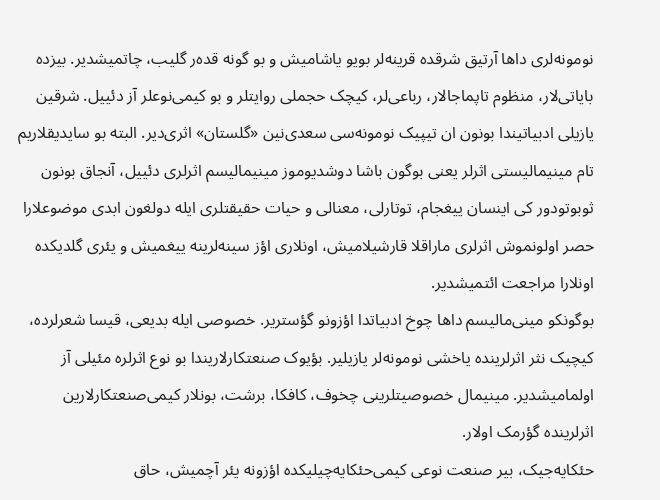نومونه‌لری داها آرتیق شرقده قرینه‌لر بویو یاشامیش و بو گونه قده‌ر گلیب، چاتمیشدیر. بیزده بایاتی‌لار، منظوم تاپماجالار، رباعی‌لر، کیچک حجملی روایتلر و بو کیمی‌نوعلر آز دئییل. شرقین یازیلی ادبیاتیندا بونون ان تیپیک نومونه‌سی سعدی‌نین «گلستان» اثری‌دیر. البته بو سایدیقلاریم تام مینیمالیستی اثرلر یعنی بوگون باشا دوشدیوموز مینیمالیسم اثرلری دئییل، آنجاق بونون ثوبوتودور کی اینسان ییغجام، توتارلی، معنالی و حیات حقیقتلری ایله دولغون ابدی موضوعلارا حصر اولونموش اثرلری ماراقلا قارشیلامیش، اونلاری اؤز ‌سینه‌‌لرینه ییغمیش و یئری گلدیکده اونلارا مراجعت ائتمیشدیر.
بوگونکو مینی‌مالیسم داها چوخ ادبیاتدا اؤزونو گؤستریر. خصوصی ایله بدیعی، قیسا شعرلرده، کیچیک نثر اثر‌‌لرینده یاخشی نومونه‌لر یازیلیر. بؤیوک صنعتکار‌لاریندا بو نوع اثرلره مئیلی آز اولمامیشدیر. مینیمال خصوصیتلرینی چخوف، کافکا، برشت، بونلار کیمی‌صنعتکار‌لارین اثر‌لرینده گؤرمک اولار.
حئکایه‌جیک، بیر صنعت نوعی کیمی‌حئکایه‌چیلیکده اؤزونه یئر آچمیش، حاق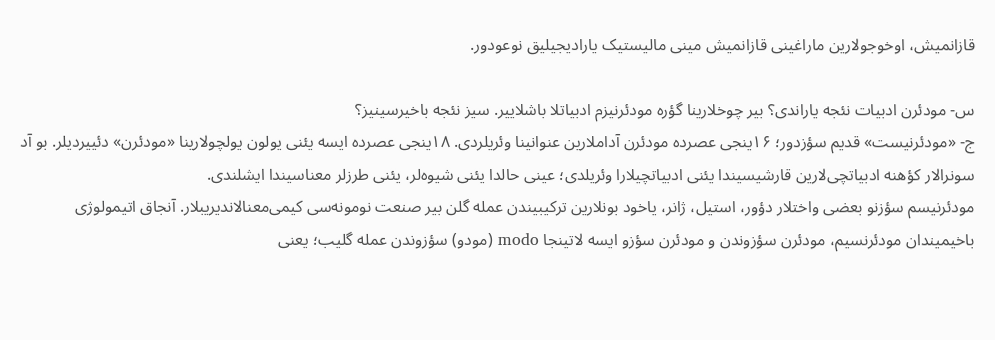قازانمیش، اوخوجو‌لارین ماراغینی قازانمیش مینی مالیستیک یارادیجیلیق نوعودور.

س- مودئرن ادبیات نئجه یاراندی؟ بیر چوخلارینا گؤره مودئرنیزم ادبیاتلا باشلاییر. سیز نئجه باخیرسینیز؟
ج- «مودئرنیست» قدیم سؤزدور؛ ۱۶ینجی عصرده مودئرن آداملارین عنوانینا وئریلردی. ۱۸ینجی عصرده ایسه یئنی یولون یولچولارینا «مودئرن» دئییردیلر. بو آد سونرالار کؤهنه ادبیاتچی‌لارین قارشیسیندا یئنی ادبیاتچیلارا وئریلدی؛ عینی حالدا یئنی شیوه‌لر، یئنی طرز‌لر معناسیندا ایشلندی.
مودئرنیسم سؤزنو بعضی واختلار دؤور، استیل، ژانر، یاخود بونلارین ترکیبیندن عمله گلن بیر صنعت نومونه‌‌سی کیمی‌معنالاندیریبلار. آنجاق اتیمولوژی باخیمیندان مودئرنسیم، مودئرن سؤزوندن و مودئرن سؤزو ایسه لاتینجا modo (مودو) سؤزوندن عمله گلیب؛ یعنی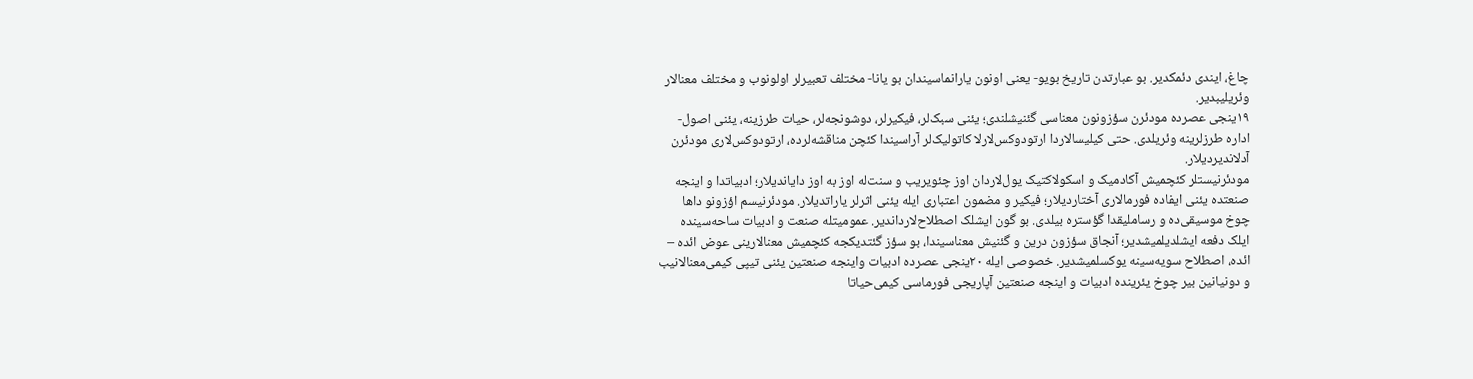چاغ، ایندی دئمکدیر. بو عبارتدن تاریخ بویو- یعنی اونون یارانماسیندان بو یانا- مختلف تعبیر‌لر اولونوب و مختلف معنالار وئریلیبدیر.
۱۹ینجی عصرده مودئرن سؤزونون معناسی گئنیشلندی؛ یئنی سبک‌لر، فیکیرلر، دوشونجه‌لر، حیات طرزینه، یئنی اصول- اداره طرز‌لرینه وئریلدی. حتی کیلیسالاردا ارتودوکس‌لارلا کاتولیک‌لر آراسیندا کئچن مناقشه‌لرده، ارتودوکس‌لاری مودئرن آدلاندیردیلار.
مودئرنیستلر کئچمیش آکادمیک و اسکولاکتیک یول‌لاردان اوز چئویریب و سنت‌له اوز به اوز دایاندیلار؛ ادبیاتدا و اینجه صنعتده یئنی ایفاده فورمالاری آختاردیلار؛ فیکیر و مضمون اعتباری ایله یئنی اثرلر یاراتدیلار. مودئرنیسم اؤزونو داها چوخ موسیقی‌ده و رساملیقدا گؤستره بیلدی. بو گون ایشلک اصطلاح‌لارداندیر. عمومیتله صنعت و ادبیات ساحه‌سینده ایلک دفعه ایشلدیلمیشدیر؛ آنجاق سؤزون درین و گئنیش معناسیندا، بو سؤز گئتدیکجه کئچمیش معنالارینی عوض ائده – ائده، اصطلاح سویه‌سینه یوکسلمیشدیر. خصوصی ایله ۲۰ینجی عصرده ادبیات واینجه صنعتین یئنی تیپی کیمی‌معنالانیب و دونیانین بیر چوخ یئرینده ادبیات و اینجه صنعتین آپاریجی فورماسی کیمی‌حیاتا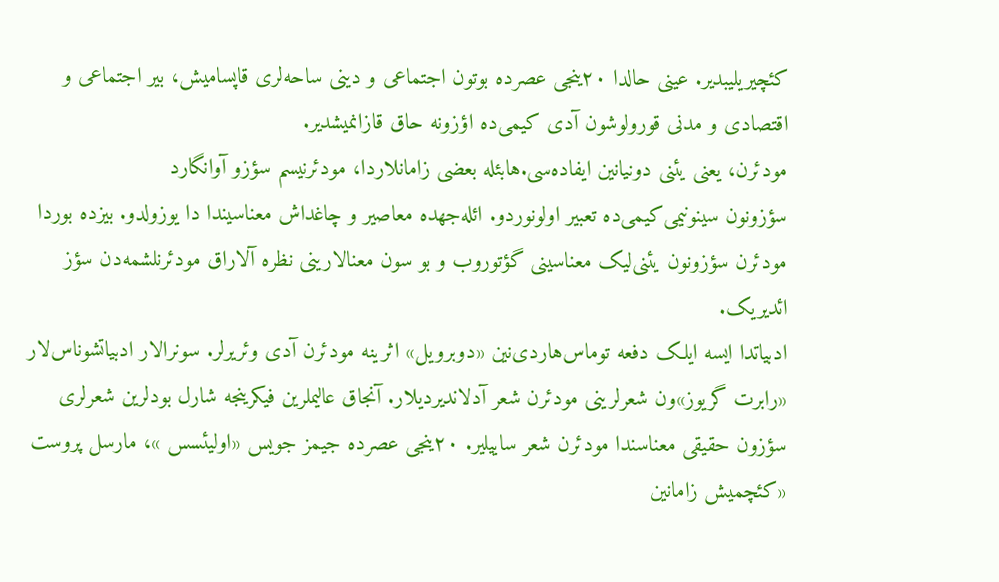کئچیریلیبدیر. عینی حالدا ۲۰ینجی عصرده بوتون اجتماعی و دینی ساحه‌‌لری قاپسامیش، بیر اجتماعی و اقتصادی و مدنی قورولوشون آدی کیمی‌ده اؤزونه حاق قازانمیشدیر.
مودئرن، یعنی یئنی دونیانین ایفاده‌سی.هابئله بعضی زامانلاردا، مودئرنیسم سؤزو آوانگارد سؤزونون ‌سینونیمی‌کیمی‌ده تعبیر اولونوردو. ائله‌جهده معاصیر و چاغداش معناسیندا دا یوزولدو. بیزده بوردا مودئرن سؤزونون یئنی‌لیک معناسینی گؤتوروب و بو سون معنالارینی نظره آلاراق مودئرنلشمه‌دن سؤز ائدیریک.
ادبیاتدا ایسه ایلک دفعه توماس‌هاردی‌نین «دوبرویل» اثرینه مودئرن آدی وئریرلر. سونرا‌لار ادبیاتشوناس‌لار «رابرت گریوز»ون شعر‌لرینی مودئرن شعر آدلاندیردیلار. آنجاق عالیملرین فیکرینجه شارل بود‌لرین شعر‌لری سؤزون حقیقی معناسندا مودئرن شعر ساییلیر. ۲۰ینجی عصرده جیمز جویس «اولیئسس »، مارسل پروست «کئچمیش زامانین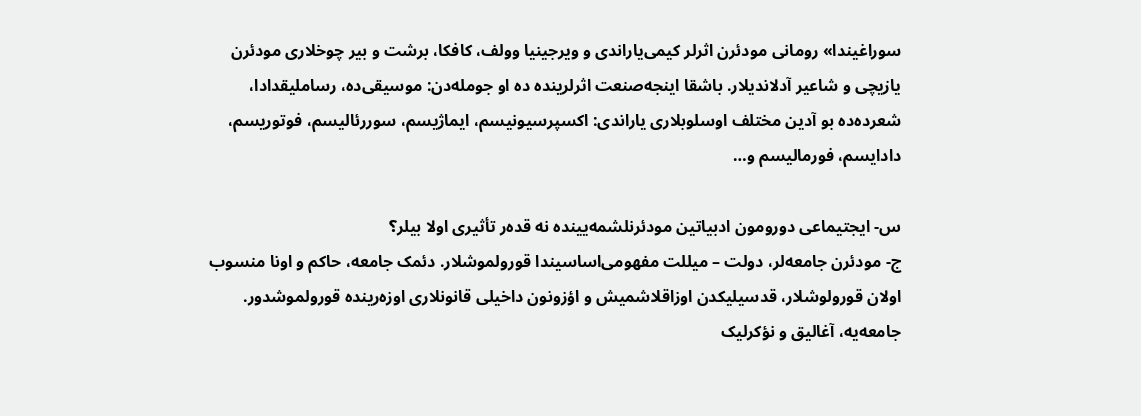سوراغیندا» رومانی مودئرن اثرلر کیمی‌یاراندی و ویرجینیا وولف، کافکا، برشت و بیر چوخلاری مودئرن یازیچی‌ و شاعیر آدلاندیلار. باشقا اینجه‌صنعت اثر‌‌لرینده ده او جومله‌دن: موسیقی‌ده، رساملیقدادا، شعرده‌ده بو آدین مختلف اوسلوبلاری یاراندی: اکسپرسیونیسم، ایماژیسم، سوررئالیسم، فوتوریسم، دادایسم، فورمالیسم و…

س- ایجتیماعی دورومون ادبیاتین مودئرنلشمه‌یینده نه قده‌ر تأثیری اولا بیلر؟
ج- مودئرن جامعه‌‌لر، دولت – میللت مفهومی‌اساسیندا قورولموشلار. دئمک جامعه‌، حاکم و اونا منسوب اولان قورولوشلار، قدسیلیکدن اوزاقلاشمیش و اؤزونون داخیلی قانونلاری اوزه‌رینده قورولموشدور. جامعه‌‌یه، آغالیق و نؤکرلیک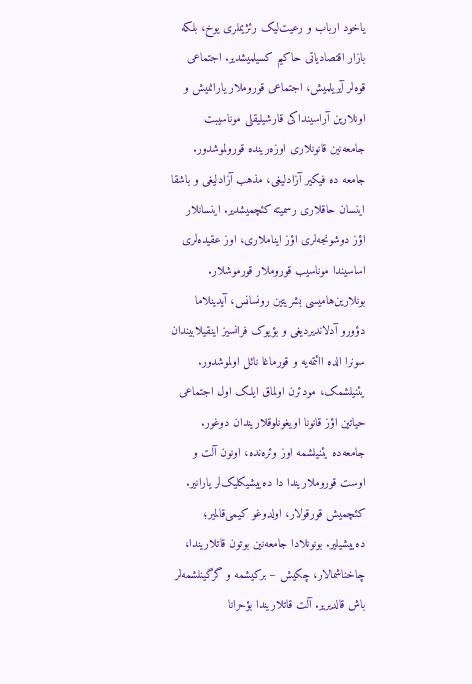یاخود ارباب و رعیت‌لیک رئژیملری یوخ، بلکه بازار اقتصادیاتی حاکیم کسیلمیشدیر. اجتماعی قوه‌لر آیریلمیش، اجتماعی قوروملار یارانمیش و اونلارین آراسینداکی قارشیلیقلی موناسیبت جامعه‌‌نین قانونلاری اوزه‌رینده قورولموشدور. جامعه‌ ده فیکیر آزادلیغی، مذهب آزادلیغی و باشقا اینسان حاقلاری رسمیته کئچمیشدیر. اینسانلار اؤز دوشونجه‌لری اؤز ایناملاری، اوز عقیده‌لری اساسیندا موناسیب قوروملار قورموشلار. بونلارین‌هامیسی بشریتین رونسانس، آیدینلاما دؤورو آدلاندیردیغی و بؤیوک فرانسیز اینقیلابیندان سونرا الده اائتمه‌یه و قورماغا نائل اولموشدور.
یئنیلشمک، مودئرن اولماق ایلک اول اجتماعی حیاتین اؤز قانونا اویغونلوقلاریندان دوغور. جامعه‌‌ده یئنیلشمه اوز وئره‌نده، اونون آلت و اوست قوروملاریندا دا ده‌ییشیکلیک‌لر یارانیر. کئچمیش قورقولار، اولدوغو کیمی‌قالمیر؛ ده‌ییشیلیر. بونونلادا جامعه‌نین بوتون قاتلاریندا، چاخناشمالار، چکیش – برکیشمه و گرگینلشمه‌لر باش قالدیریر. آلت قاتلاریندا بؤحرانا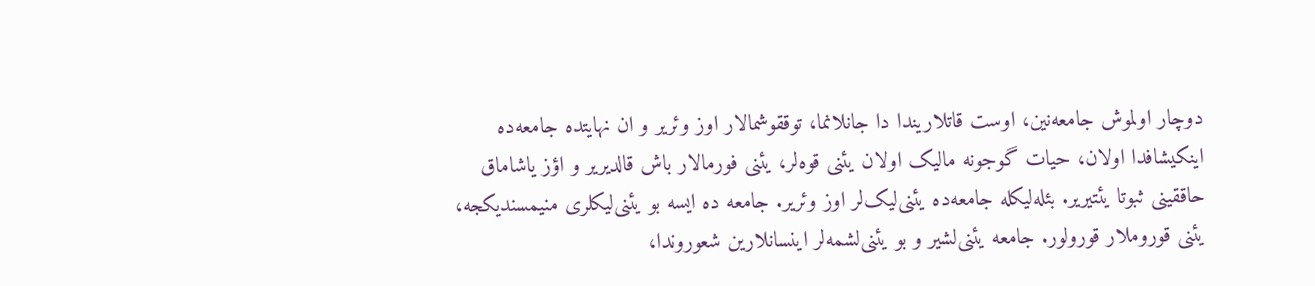دوچار اولموش جامعه‌‌نین، اوست قاتلاریندا دا جانلانما، توققوشمالار اوز وئریر و ان نهایتده جامعه‌‌ده اینکیشافدا اولان، حیات گوجونه مالیک اولان یئنی قوه‌لر، یئنی فورمالار باش قالدیریر و اؤز یاشاماق حاققینی ثبوتا یئتیریر. بئله‌لیکله جامعه‌ده یئنی‌لیک‌لر اوز وئریر. جامعه‌ ده ایسه بو یئنی‌لیکلری منیمسندیکجه، یئنی قوروملار قورولور. جامعه‌ یئنی‌لشیر و بو یئنی‌لشمه‌لر اینسانلارین شعوروندا،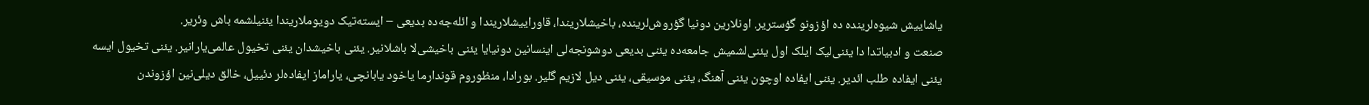یاشاییش شیوه‌لرینده ده اؤزونو گؤستریر. اونلارین دونیا گؤروش‌لرینده، باخیشلاریندا، قاوراییشلاریندا و ائله‌جه‌ده بدیعی – ایسته‌تیک دویوملاریندا یئنیلشمه باش وئریر.
صنعت و ادبیاتدا دا یئنی‌لیک ایلک اول یئنی‌لشمیش جامعه‌ده یئنی بدیعی دوشونجه‌لی اینسانین دونیایا یئنی باخیشی‌لا باشلانیر. یئنی باخیشدان یئنی تخیول عالمی‌یارانیر. یئنی تخیول ایسه یئنی ایفاده طلب ائدیر. یئنی ایفاده اوچون یئنی آهنگ، یئنی موسیقی، یئنی دیل لازیم گلیر. بورادا، منظوروم قوندارما یاخود یابانچی، یاراماز ایفاده‌لر دئییل، خالق دیلی‌نین اؤزوندن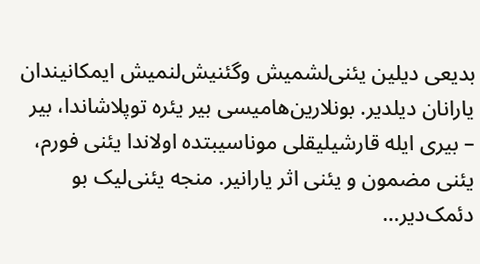بدیعی دیلین یئنی‌لشمیش وگئنیش‌لنمیش ایمکانیندان یارانان دیلدیر. بونلارین‌هامیسی بیر یئره توپلاشاندا، بیر – بیری ایله قارشیلیقلی موناسیبتده اولاندا یئنی فورم، یئنی مضمون و یئنی اثر یارانیر. منجه یئنی‌لیک بو دئمک‌دیر…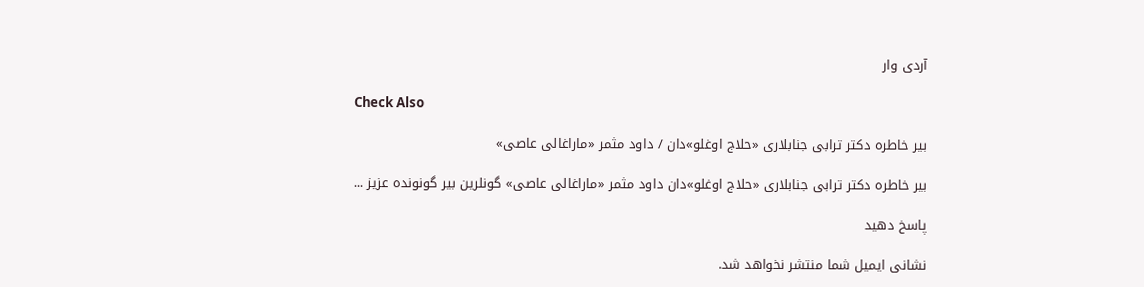آردی وار

Check Also

بیر خاطره دکتر ترابی جنابلاری «حلاج اوغلو»دان / داود مثمر «ماراغالی عاصی»

بیر خاطره دکتر ترابی جنابلاری «حلاج اوغلو»دان داود مثمر «ماراغالی عاصی» گونلرین بیر گونونده عزیز ...

پاسخ دهید

نشانی ایمیل شما منتشر نخواهد شد.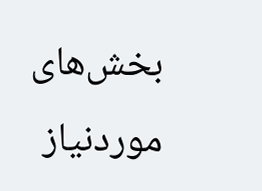بخش‌های موردنیاز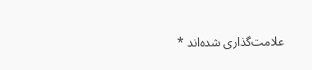علامت‌گذاری شده‌اند *